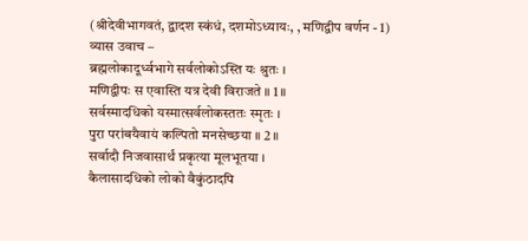(श्रीदेवीभागवतं, द्वादश स्कंधं, दशमोऽध्यायः, , मणिद्वीप वर्णन - 1)
व्यास उवाच –
ब्रह्मलोकादूर्ध्वभागे सर्वलोकोऽस्ति यः श्रुतः ।
मणिद्वीपः स एवास्ति यत्र देवी विराजते ॥ 1 ॥
सर्वस्मादधिको यस्मात्सर्वलोकस्ततः स्मृतः ।
पुरा परांबयैवायं कल्पितो मनसेच्छया ॥ 2 ॥
सर्वादौ निजवासार्थं प्रकृत्या मूलभूतया ।
कैलासादधिको लोको वैकुंठादपि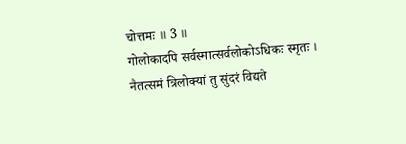चोत्तमः ॥ 3 ॥
गोलोकादपि सर्वस्मात्सर्वलोकोऽधिकः स्मृतः ।
नैतत्समं त्रिलोक्यां तु सुंदरं विद्यते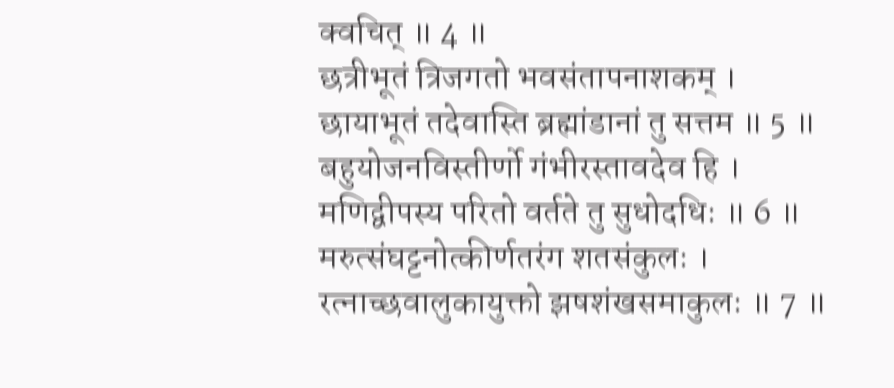क्वचित् ॥ 4 ॥
छत्रीभूतं त्रिजगतो भवसंतापनाशकम् ।
छायाभूतं तदेवास्ति ब्रह्मांडानां तु सत्तम ॥ 5 ॥
बहुयोजनविस्तीर्णो गंभीरस्तावदेव हि ।
मणिद्वीपस्य परितो वर्तते तु सुधोदधिः ॥ 6 ॥
मरुत्संघट्टनोत्कीर्णतरंग शतसंकुलः ।
रत्नाच्छवालुकायुक्तो झषशंखसमाकुलः ॥ 7 ॥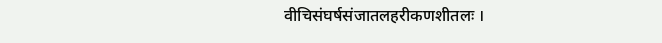वीचिसंघर्षसंजातलहरीकणशीतलः ।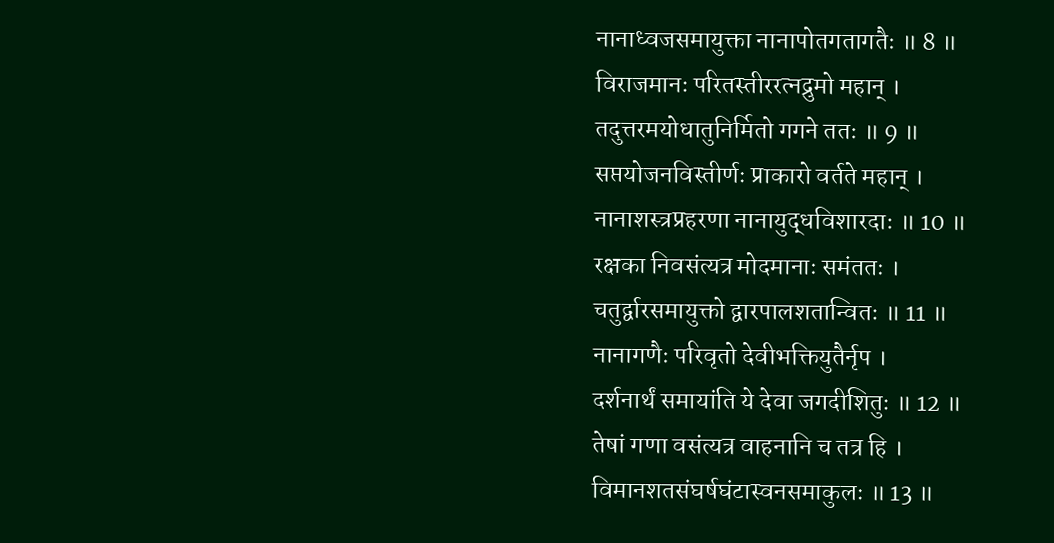नानाध्वजसमायुक्ता नानापोतगतागतैः ॥ 8 ॥
विराजमानः परितस्तीररत्नद्रुमो महान् ।
तदुत्तरमयोधातुनिर्मितो गगने ततः ॥ 9 ॥
सप्तयोजनविस्तीर्णः प्राकारो वर्तते महान् ।
नानाशस्त्रप्रहरणा नानायुद्धविशारदाः ॥ 10 ॥
रक्षका निवसंत्यत्र मोदमानाः समंततः ।
चतुर्द्वारसमायुक्तो द्वारपालशतान्वितः ॥ 11 ॥
नानागणैः परिवृतो देवीभक्तियुतैर्नृप ।
दर्शनार्थं समायांति ये देवा जगदीशितुः ॥ 12 ॥
तेषां गणा वसंत्यत्र वाहनानि च तत्र हि ।
विमानशतसंघर्षघंटास्वनसमाकुलः ॥ 13 ॥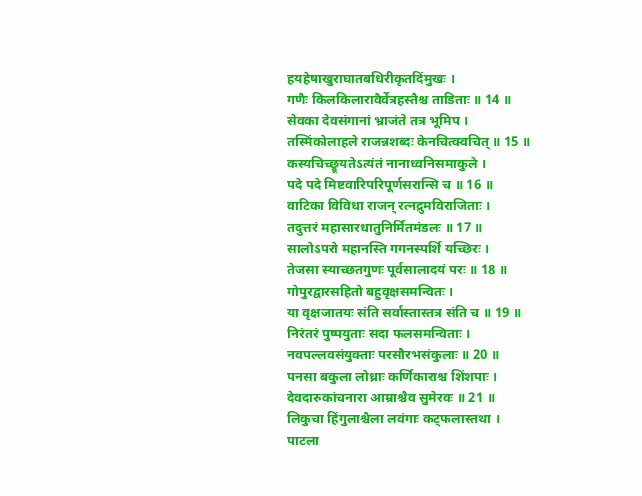हयहेषाखुराघातबधिरीकृतदिंमुखः ।
गणैः किलकिलारावैर्वेत्रहस्तैश्च ताडिताः ॥ 14 ॥
सेवका देवसंगानां भ्राजंते तत्र भूमिप ।
तस्मिंकोलाहले राजन्नशब्दः केनचित्क्वचित् ॥ 15 ॥
कस्यचिच्छ्रूयतेऽत्यंतं नानाध्वनिसमाकुले ।
पदे पदे मिष्टवारिपरिपूर्णसरान्सि च ॥ 16 ॥
वाटिका विविधा राजन् रत्नद्रुमविराजिताः ।
तदुत्तरं महासारधातुनिर्मितमंडलः ॥ 17 ॥
सालोऽपरो महानस्ति गगनस्पर्शि यच्छिरः ।
तेजसा स्याच्छतगुणः पूर्वसालादयं परः ॥ 18 ॥
गोपुरद्वारसहितो बहुवृक्षसमन्वितः ।
या वृक्षजातयः संति सर्वास्तास्तत्र संति च ॥ 19 ॥
निरंतरं पुष्पयुताः सदा फलसमन्विताः ।
नवपल्लवसंयुक्ताः परसौरभसंकुलाः ॥ 20 ॥
पनसा बकुला लोध्राः कर्णिकाराश्च शिंशपाः ।
देवदारुकांचनारा आम्राश्चैव सुमेरवः ॥ 21 ॥
लिकुचा हिंगुलाश्चैला लवंगाः कट्फलास्तथा ।
पाटला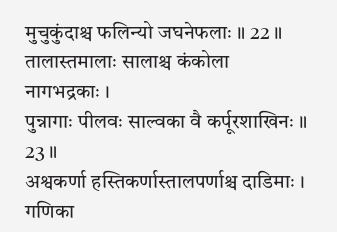मुचुकुंदाश्च फलिन्यो जघनेफलाः ॥ 22 ॥
तालास्तमालाः सालाश्च कंकोला नागभद्रकाः ।
पुन्नागाः पीलवः साल्वका वै कर्पूरशाखिनः ॥ 23 ॥
अश्वकर्णा हस्तिकर्णास्तालपर्णाश्च दाडिमाः ।
गणिका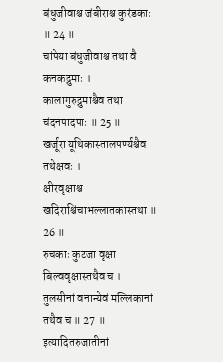बंधुजीवाश्च जंबीराश्च कुरंडकाः ॥ 24 ॥
चांपेया बंधुजीवाश्च तथा वै कनकद्रुमाः ।
कालागुरुद्रुमाश्चैव तथा चंदनपादपाः ॥ 25 ॥
खर्जूरा यूथिकास्तालपर्ण्यश्चैव तथेक्षवः ।
क्षीरवृक्षाश्च खदिराश्चिंचाभल्लातकास्तथा ॥ 26 ॥
रुचकाः कुटजा वृक्षा बिल्ववृक्षास्तथैव च ।
तुलसीनां वनान्येवं मल्लिकानां तथैव च ॥ 27 ॥
इत्यादितरुजातीनां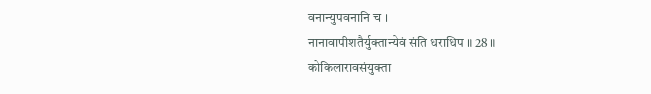वनान्युपवनानि च ।
नानावापीशतैर्युक्तान्येवं संति धराधिप ॥ 28 ॥
कोकिलारावसंयुक्ता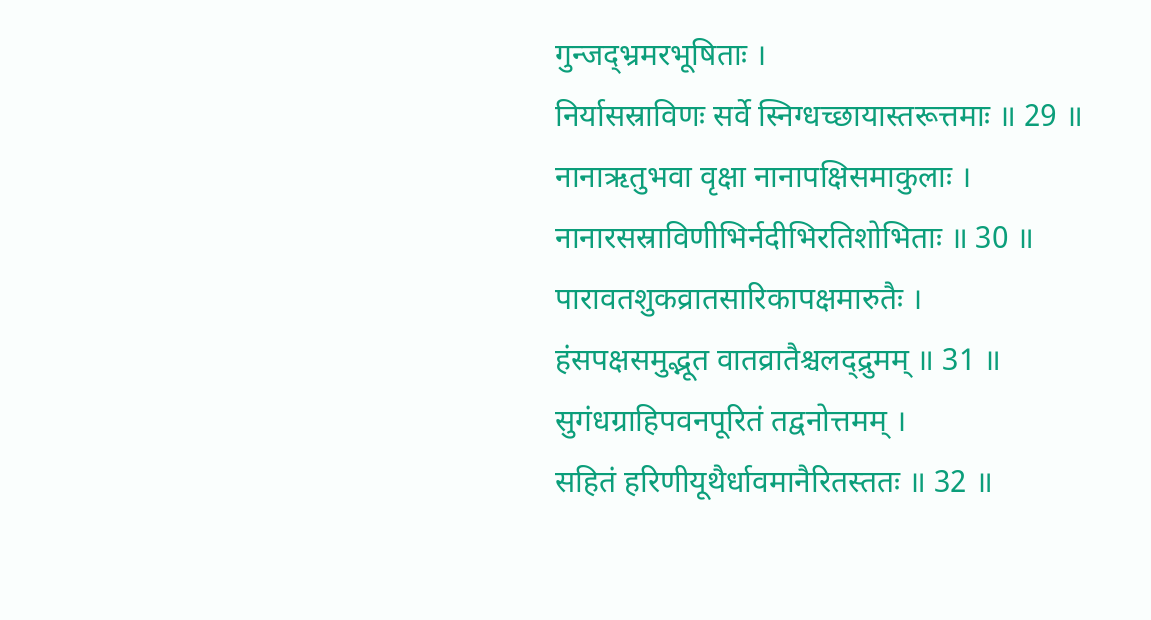गुन्जद्भ्रमरभूषिताः ।
निर्यासस्राविणः सर्वे स्निग्धच्छायास्तरूत्तमाः ॥ 29 ॥
नानाऋतुभवा वृक्षा नानापक्षिसमाकुलाः ।
नानारसस्राविणीभिर्नदीभिरतिशोभिताः ॥ 30 ॥
पारावतशुकव्रातसारिकापक्षमारुतैः ।
हंसपक्षसमुद्भूत वातव्रातैश्चलद्द्रुमम् ॥ 31 ॥
सुगंधग्राहिपवनपूरितं तद्वनोत्तमम् ।
सहितं हरिणीयूथैर्धावमानैरितस्ततः ॥ 32 ॥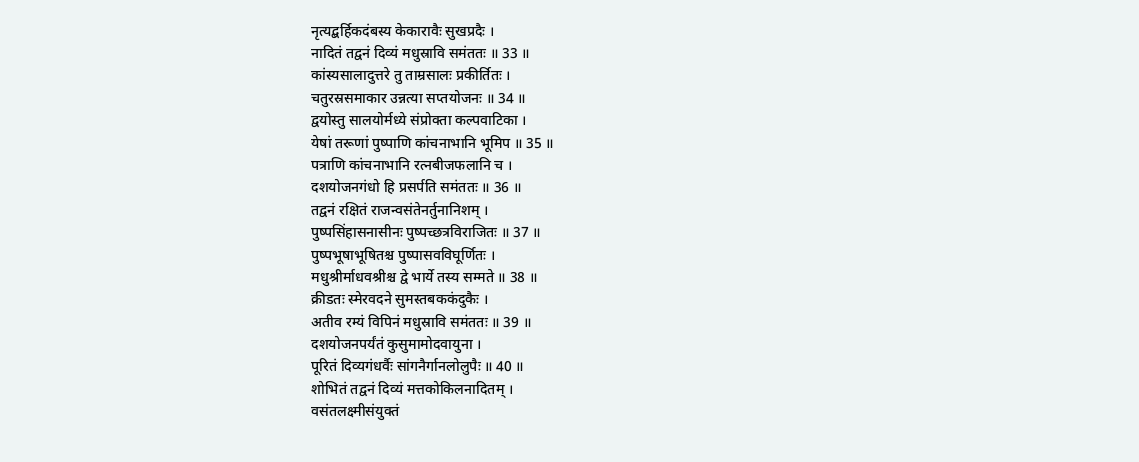नृत्यद्बर्हिकदंबस्य केकारावैः सुखप्रदैः ।
नादितं तद्वनं दिव्यं मधुस्रावि समंततः ॥ 33 ॥
कांस्यसालादुत्तरे तु ताम्रसालः प्रकीर्तितः ।
चतुरस्रसमाकार उन्नत्या सप्तयोजनः ॥ 34 ॥
द्वयोस्तु सालयोर्मध्ये संप्रोक्ता कल्पवाटिका ।
येषां तरूणां पुष्पाणि कांचनाभानि भूमिप ॥ 35 ॥
पत्राणि कांचनाभानि रत्नबीजफलानि च ।
दशयोजनगंधो हि प्रसर्पति समंततः ॥ 36 ॥
तद्वनं रक्षितं राजन्वसंतेनर्तुनानिशम् ।
पुष्पसिंहासनासीनः पुष्पच्छत्रविराजितः ॥ 37 ॥
पुष्पभूषाभूषितश्च पुष्पासवविघूर्णितः ।
मधुश्रीर्माधवश्रीश्च द्वे भार्ये तस्य सम्मते ॥ 38 ॥
क्रीडतः स्मेरवदने सुमस्तबककंदुकैः ।
अतीव रम्यं विपिनं मधुस्रावि समंततः ॥ 39 ॥
दशयोजनपर्यंतं कुसुमामोदवायुना ।
पूरितं दिव्यगंधर्वैः सांगनैर्गानलोलुपैः ॥ 40 ॥
शोभितं तद्वनं दिव्यं मत्तकोकिलनादितम् ।
वसंतलक्ष्मीसंयुक्तं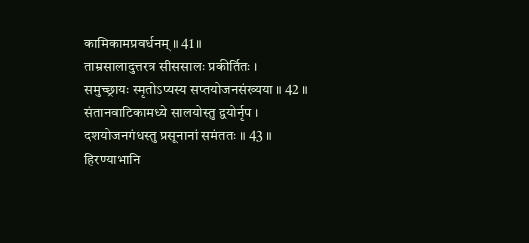कामिकामप्रवर्धनम् ॥ 41 ॥
ताम्रसालादुत्तरत्र सीससालः प्रकीर्तितः ।
समुच्छ्रायः स्मृतोऽप्यस्य सप्तयोजनसंख्यया ॥ 42 ॥
संतानवाटिकामध्ये सालयोस्तु द्वयोर्नृप ।
दशयोजनगंधस्तु प्रसूनानां समंततः ॥ 43 ॥
हिरण्याभानि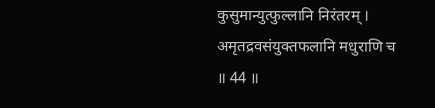कुसुमान्युत्फुल्लानि निरंतरम् ।
अमृतद्रवसंयुक्तफलानि मधुराणि च ॥ 44 ॥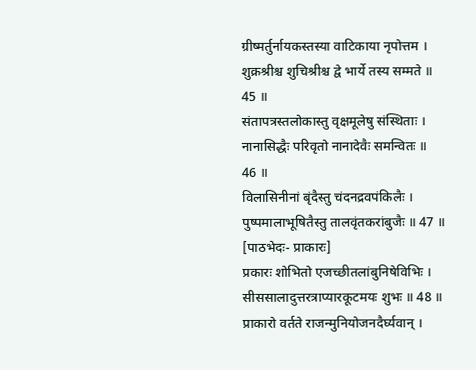ग्रीष्मर्तुर्नायकस्तस्या वाटिकाया नृपोत्तम ।
शुक्रश्रीश्च शुचिश्रीश्च द्वे भार्ये तस्य सम्मते ॥ 45 ॥
संतापत्रस्तलोकास्तु वृक्षमूलेषु संस्थिताः ।
नानासिद्धैः परिवृतो नानादेवैः समन्वितः ॥ 46 ॥
विलासिनीनां बृंदैस्तु चंदनद्रवपंकिलैः ।
पुष्पमालाभूषितैस्तु तालवृंतकरांबुजैः ॥ 47 ॥
[पाठभेदः- प्राकारः]
प्रकारः शोभितो एजच्छीतलांबुनिषेविभिः ।
सीससालादुत्तरत्राप्यारकूटमयः शुभः ॥ 48 ॥
प्राकारो वर्तते राजन्मुनियोजनदैर्घ्यवान् ।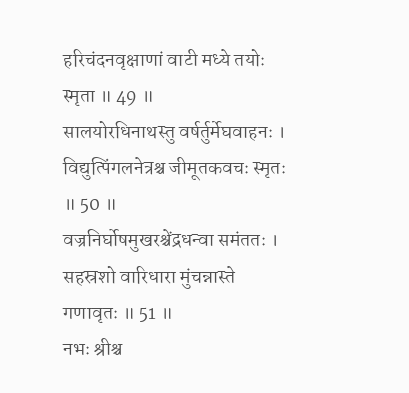हरिचंदनवृक्षाणां वाटी मध्ये तयोः स्मृता ॥ 49 ॥
सालयोरधिनाथस्तु वर्षर्तुर्मेघवाहनः ।
विद्युत्पिंगलनेत्रश्च जीमूतकवचः स्मृतः ॥ 50 ॥
वज्रनिर्घोषमुखरश्चेंद्रधन्वा समंततः ।
सहस्रशो वारिधारा मुंचन्नास्ते गणावृतः ॥ 51 ॥
नभः श्रीश्च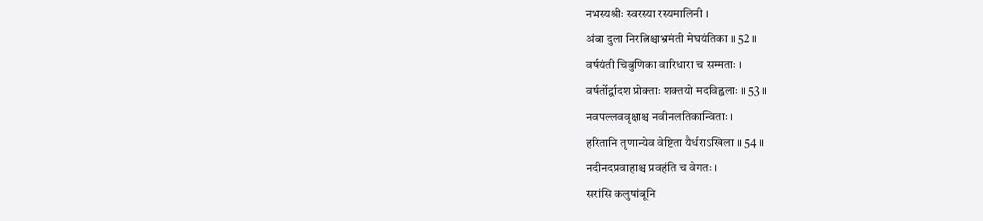नभस्यश्रीः स्वरस्या रस्यमालिनी ।
अंबा दुला निरत्निश्चाभ्रमंती मेघयंतिका ॥ 52 ॥
वर्षयंती चिबुणिका वारिधारा च सम्मताः ।
वर्षर्तोर्द्वादश प्रोक्ताः शक्तयो मदविह्वलाः ॥ 53 ॥
नवपल्लववृक्षाश्च नवीनलतिकान्विताः ।
हरितानि तृणान्येव वेष्टिता यैर्धराऽखिला ॥ 54 ॥
नदीनदप्रवाहाश्च प्रवहंति च वेगतः ।
सरांसि कलुषांबूनि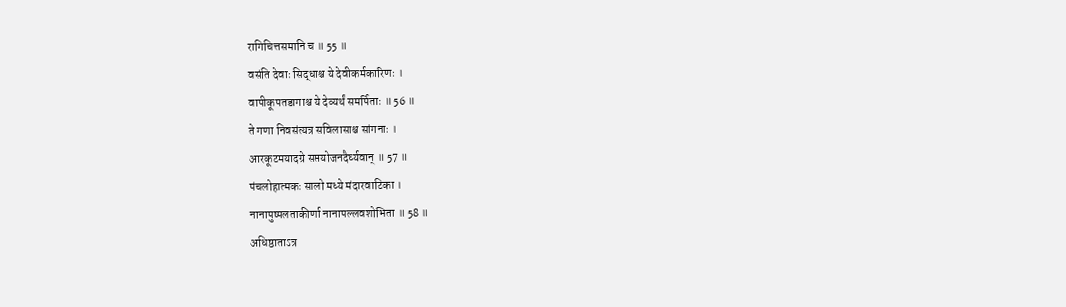रागिचित्तसमानि च ॥ 55 ॥
वसंति देवाः सिद्धाश्च ये देवीकर्मकारिणः ।
वापीकूपतडागाश्च ये देव्यर्थं समर्पिताः ॥ 56 ॥
ते गणा निवसंत्यत्र सविलासाश्च सांगनाः ।
आरकूटमयादग्रे सप्तयोजनदैर्घ्यवान् ॥ 57 ॥
पंचलोहात्मकः सालो मध्ये मंदारवाटिका ।
नानापुष्पलताकीर्णा नानापल्लवशोभिता ॥ 58 ॥
अधिष्ठाताऽत्र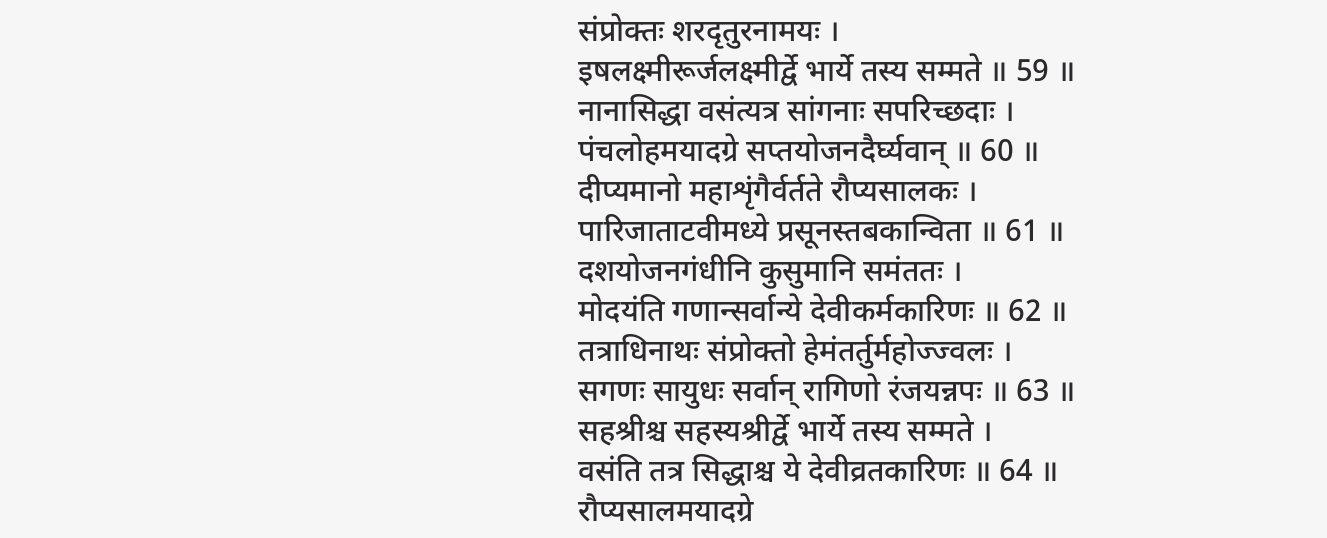संप्रोक्तः शरदृतुरनामयः ।
इषलक्ष्मीरूर्जलक्ष्मीर्द्वे भार्ये तस्य सम्मते ॥ 59 ॥
नानासिद्धा वसंत्यत्र सांगनाः सपरिच्छदाः ।
पंचलोहमयादग्रे सप्तयोजनदैर्घ्यवान् ॥ 60 ॥
दीप्यमानो महाशृंगैर्वर्तते रौप्यसालकः ।
पारिजाताटवीमध्ये प्रसूनस्तबकान्विता ॥ 61 ॥
दशयोजनगंधीनि कुसुमानि समंततः ।
मोदयंति गणान्सर्वान्ये देवीकर्मकारिणः ॥ 62 ॥
तत्राधिनाथः संप्रोक्तो हेमंतर्तुर्महोज्ज्वलः ।
सगणः सायुधः सर्वान् रागिणो रंजयन्नपः ॥ 63 ॥
सहश्रीश्च सहस्यश्रीर्द्वे भार्ये तस्य सम्मते ।
वसंति तत्र सिद्धाश्च ये देवीव्रतकारिणः ॥ 64 ॥
रौप्यसालमयादग्रे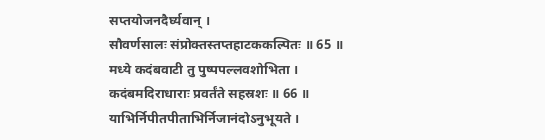सप्तयोजनदैर्घ्यवान् ।
सौवर्णसालः संप्रोक्तस्तप्तहाटककल्पितः ॥ 65 ॥
मध्ये कदंबवाटी तु पुष्पपल्लवशोभिता ।
कदंबमदिराधाराः प्रवर्तंते सहस्रशः ॥ 66 ॥
याभिर्निपीतपीताभिर्निजानंदोऽनुभूयते ।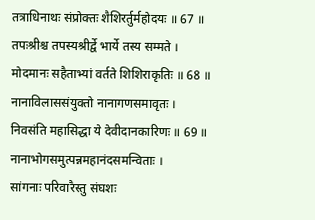तत्राधिनाथः संप्रोक्तः शैशिरर्तुर्महोदयः ॥ 67 ॥
तपःश्रीश्च तपस्यश्रीर्द्वे भार्ये तस्य सम्मते ।
मोदमानः सहैताभ्यां वर्तते शिशिराकृतिः ॥ 68 ॥
नानाविलाससंयुक्तो नानागणसमावृतः ।
निवसंति महासिद्धा ये देवीदानकारिणः ॥ 69 ॥
नानाभोगसमुत्पन्नमहानंदसमन्विताः ।
सांगनाः परिवारैस्तु संघशः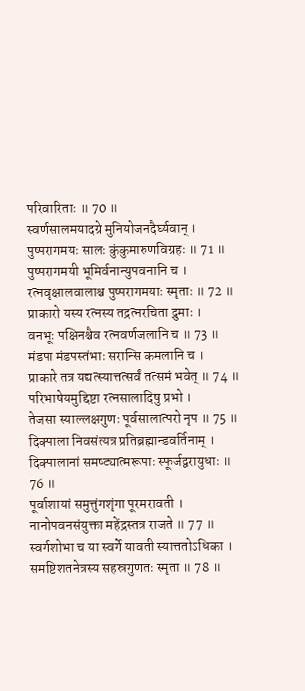परिवारिताः ॥ 70 ॥
स्वर्णसालमयादग्रे मुनियोजनदैर्घ्यवान् ।
पुष्परागमयः सालः कुंकुमारुणविग्रहः ॥ 71 ॥
पुष्परागमयी भूमिर्वनान्युपवनानि च ।
रत्नवृक्षालवालाश्च पुष्परागमयाः स्मृताः ॥ 72 ॥
प्राकारो यस्य रत्नस्य तद्रत्नरचिता द्रुमाः ।
वनभूः पक्षिनश्चैव रत्नवर्णजलानि च ॥ 73 ॥
मंडपा मंडपस्तंभाः सरान्सि कमलानि च ।
प्राकारे तत्र यद्यत्स्यात्तत्सर्वं तत्समं भवेत् ॥ 74 ॥
परिभाषेयमुद्दिष्टा रत्नसालादिषु प्रभो ।
तेजसा स्याल्लक्षगुणः पूर्वसालात्परो नृप ॥ 75 ॥
दिक्पाला निवसंत्यत्र प्रतिब्रह्मान्डवर्तिनाम् ।
दिक्पालानां समष्ट्यात्मरूपाः स्फूर्जद्वरायुधाः ॥ 76 ॥
पूर्वाशायां समुत्तुंगशृंगा पूरमरावती ।
नानोपवनसंयुक्ता महेंद्रस्तत्र राजते ॥ 77 ॥
स्वर्गशोभा च या स्वर्गे यावती स्यात्ततोऽधिका ।
समष्टिशतनेत्रस्य सहस्रगुणतः स्मृता ॥ 78 ॥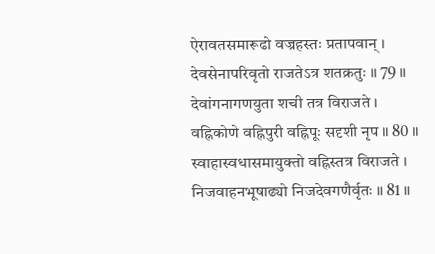ऐरावतसमारूढो वज्रहस्तः प्रतापवान् ।
देवसेनापरिवृतो राजतेऽत्र शतक्रतुः ॥ 79 ॥
देवांगनागणयुता शची तत्र विराजते ।
वह्निकोणे वह्निपुरी वह्निपूः सदृशी नृप ॥ 80 ॥
स्वाहास्वधासमायुक्तो वह्निस्तत्र विराजते ।
निजवाहनभूषाढ्यो निजदेवगणैर्वृतः ॥ 81 ॥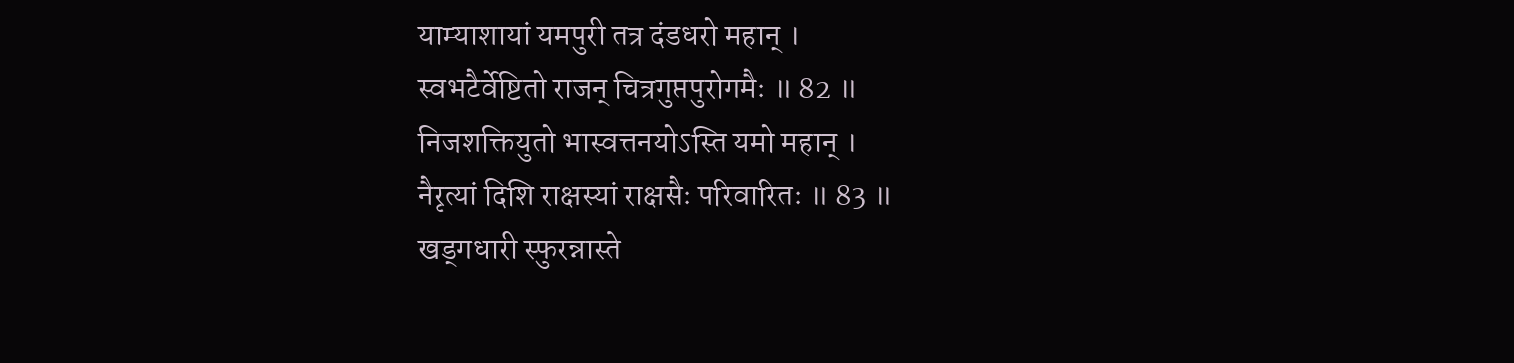याम्याशायां यमपुरी तत्र दंडधरो महान् ।
स्वभटैर्वेष्टितो राजन् चित्रगुप्तपुरोगमैः ॥ 82 ॥
निजशक्तियुतो भास्वत्तनयोऽस्ति यमो महान् ।
नैरृत्यां दिशि राक्षस्यां राक्षसैः परिवारितः ॥ 83 ॥
खड्गधारी स्फुरन्नास्ते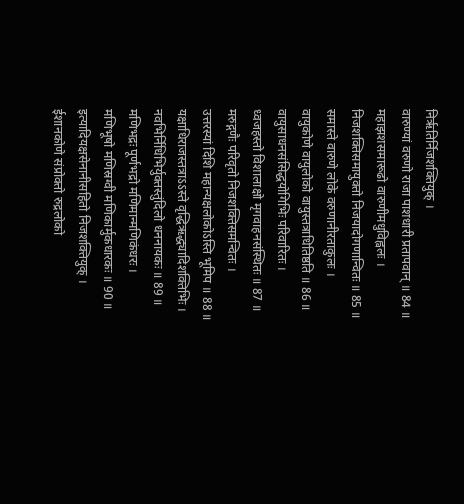निरृतिर्निजशक्तियुक् ।
वारुण्यां वरुणो राजा पाशधारी प्रतापवान् ॥ 84 ॥
महाझशसमारूढो वारुणीमधुविह्वलः ।
निजशक्तिसमायुक्तो निजयादोगणान्वितः ॥ 85 ॥
समास्ते वारुणे लोके वरुणानीरताकुलः ।
वायुकोणे वायुलोको वायुस्तत्राधितिष्ठति ॥ 86 ॥
वायुसाधनसंसिद्धयोगिभिः परिवारितः ।
ध्वजहस्तो विशालाक्षो मृगवाहनसंस्थितः ॥ 87 ॥
मरुद्गणैः परिवृतो निजशक्तिसमन्वितः ।
उत्तरस्यां दिशि महान्यक्षलोकोऽस्ति भूमिप ॥ 88 ॥
यक्षाधिराजस्तत्राऽऽस्ते वृद्धिऋद्ध्यादिशक्तिभिः ।
नवभिर्निधिभिर्युक्तस्तुंदिलो धननायकः ॥ 89 ॥
मणिभद्रः पूर्णभद्रो मणिमान्मणिकंधरः ।
मणिभूषो मणिस्रग्वी मणिकार्मुकधारकः ॥ 90 ॥
इत्यादियक्षसेनानीसहितो निजशक्तियुक् ।
ईशानकोणे संप्रोक्तो रुद्रलोको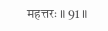महत्तरः ॥ 91 ॥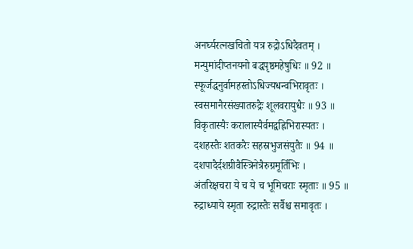अनर्घ्यरत्नखचितो यत्र रुद्रोऽधिदैवतम् ।
मन्युमांदीप्तनयनो बद्धपृष्ठमहेषुधिः ॥ 92 ॥
स्फूर्जद्धनुर्वामहस्तोऽधिज्यधन्वभिरावृतः ।
स्वसमानैरसंख्यातरुद्रैः शूलवरायुधैः ॥ 93 ॥
विकृतास्यैः करालास्यैर्वमद्वह्निभिरास्यतः ।
दशहस्तैः शतकरैः सहस्रभुजसंयुतैः ॥ 94 ॥
दशपादैर्दशग्रीवैस्त्रिनेत्रैरुग्रमूर्तिभिः ।
अंतरिक्षचरा ये च ये च भूमिचराः स्मृताः ॥ 95 ॥
रुद्राध्याये स्मृता रुद्रास्तैः सर्वैश्च समावृतः ।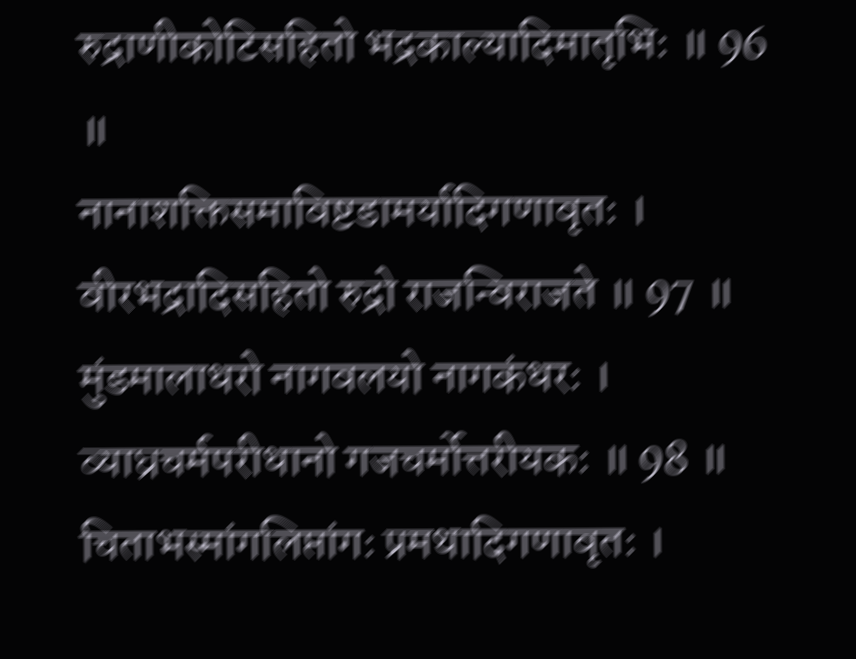रुद्राणीकोटिसहितो भद्रकाल्यादिमातृभिः ॥ 96 ॥
नानाशक्तिसमाविष्टडामर्यादिगणावृतः ।
वीरभद्रादिसहितो रुद्रो राजन्विराजते ॥ 97 ॥
मुंडमालाधरो नागवलयो नागकंधरः ।
व्याघ्रचर्मपरीधानो गजचर्मोत्तरीयकः ॥ 98 ॥
चिताभस्मांगलिप्तांगः प्रमथादिगणावृतः ।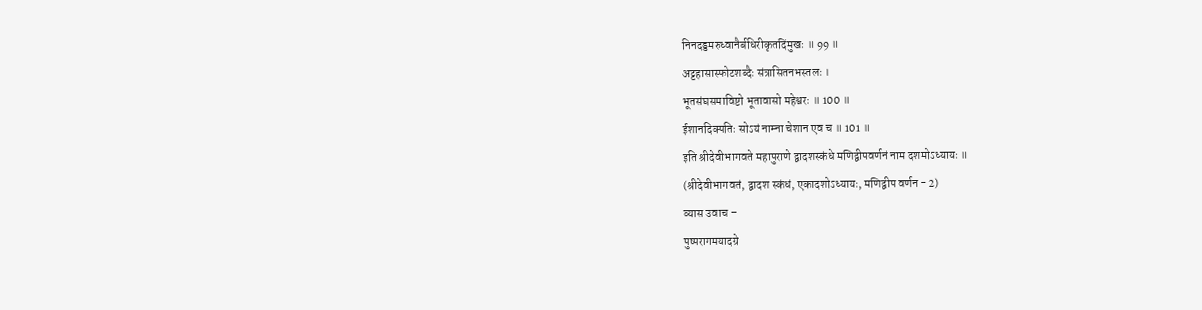निनदड्डमरुध्वानैर्बधिरीकृतदिंमुखः ॥ 99 ॥
अट्टहासास्फोटशब्दैः संत्रासितनभस्तलः ।
भूतसंघसमाविष्टो भूतावासो महेश्वरः ॥ 100 ॥
ईशानदिक्पतिः सोऽयं नाम्ना चेशान एव च ॥ 101 ॥
इति श्रीदेवीभागवते महापुराणे द्वादशस्कंधे मणिद्वीपवर्णनं नाम दशमोऽध्यायः ॥
(श्रीदेवीभागवतं, द्वादश स्कंधं, एकादशोऽध्यायः, मणिद्वीप वर्णन - 2)
व्यास उवाच –
पुष्परागमयादग्रे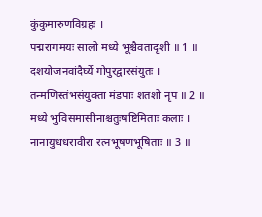कुंकुमारुणविग्रहः ।
पद्मरागमयः सालो मध्ये भूश्चैवतादृशी ॥ 1 ॥
दशयोजनवांदैर्घ्ये गोपुरद्वारसंयुतः ।
तन्मणिस्तंभसंयुक्ता मंडपाः शतशो नृप ॥ 2 ॥
मध्ये भुविसमासीनाश्चतुःषष्टिमिताः कलाः ।
नानायुधधरावीरा रत्नभूषणभूषिताः ॥ 3 ॥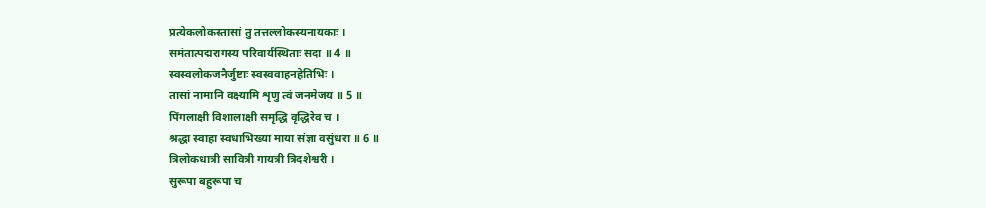प्रत्येकलोकस्तासां तु तत्तल्लोकस्यनायकाः ।
समंतात्पद्मरागस्य परिवार्यस्थिताः सदा ॥ 4 ॥
स्वस्वलोकजनैर्जुष्टाः स्वस्ववाहनहेतिभिः ।
तासां नामानि वक्ष्यामि शृणु त्वं जनमेजय ॥ 5 ॥
पिंगलाक्षी विशालाक्षी समृद्धि वृद्धिरेव च ।
श्रद्धा स्वाहा स्वधाभिख्या माया संज्ञा वसुंधरा ॥ 6 ॥
त्रिलोकधात्री सावित्री गायत्री त्रिदशेश्वरी ।
सुरूपा बहुरूपा च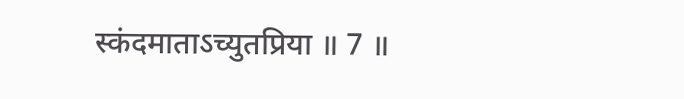स्कंदमाताऽच्युतप्रिया ॥ 7 ॥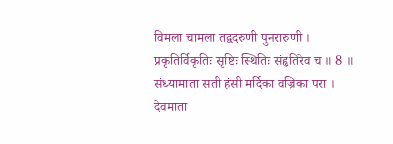विमला चामला तद्वदरुणी पुनरारुणी ।
प्रकृतिर्विकृतिः सृष्टिः स्थितिः संहृतिरेव च ॥ 8 ॥
संध्यामाता सती हंसी मर्दिका वज्रिका परा ।
देवमाता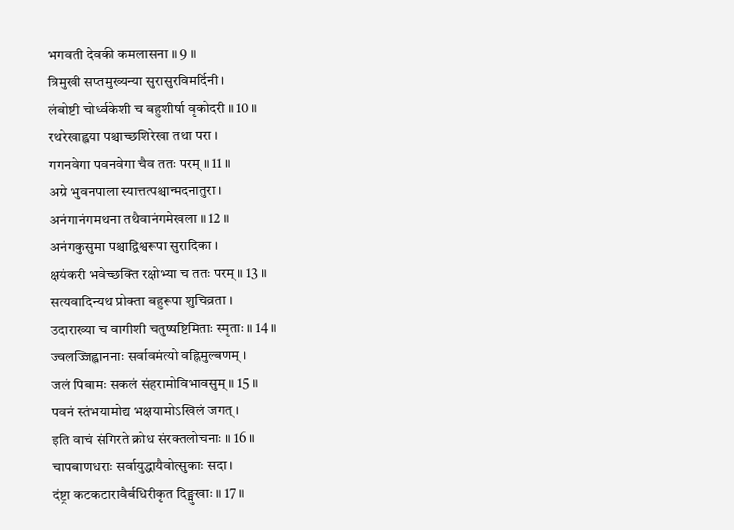भगवती देवकी कमलासना ॥ 9 ॥
त्रिमुखी सप्तमुख्यन्या सुरासुरविमर्दिनी ।
लंबोष्टी चोर्ध्वकेशी च बहुशीर्षा वृकोदरी ॥ 10 ॥
रथरेखाह्वया पश्चाच्छशिरेखा तथा परा ।
गगनवेगा पवनवेगा चैव ततः परम् ॥ 11 ॥
अग्रे भुवनपाला स्यात्तत्पश्चान्मदनातुरा ।
अनंगानंगमथना तथैवानंगमेखला ॥ 12 ॥
अनंगकुसुमा पश्चाद्विश्वरूपा सुरादिका ।
क्षयंकरी भवेच्छक्ति रक्षोभ्या च ततः परम् ॥ 13 ॥
सत्यवादिन्यथ प्रोक्ता बहुरूपा शुचिव्रता ।
उदाराख्या च वागीशी चतुष्षष्टिमिताः स्मृताः ॥ 14 ॥
ज्वलज्जिह्वाननाः सर्वावमंत्यो वह्निमुल्बणम् ।
जलं पिबामः सकलं संहरामोविभावसुम् ॥ 15 ॥
पवनं स्तंभयामोद्य भक्षयामोऽखिलं जगत् ।
इति वाचं संगिरते क्रोध संरक्तलोचनाः ॥ 16 ॥
चापबाणधराः सर्वायुद्धायैवोत्सुकाः सदा ।
दंष्ट्रा कटकटारावैर्बधिरीकृत दिङ्मुखाः ॥ 17 ॥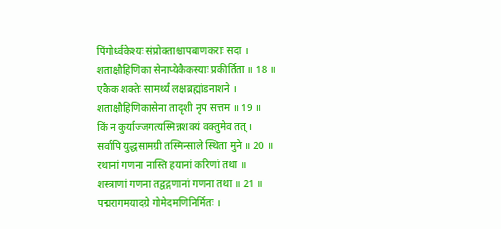पिंगोर्ध्वकेश्यः संप्रोक्ताश्चापबाणकराः सदा ।
शताक्षौहिणिका सेनाप्येकैकस्याः प्रकीर्तिता ॥ 18 ॥
एकैक शक्तेः सामर्थ्यं लक्षब्रह्मांडनाशने ।
शताक्षौहिणिकासेना तादृशी नृप सत्तम ॥ 19 ॥
किं न कुर्याज्जगत्यस्मिन्नशक्यं वक्तुमेव तत् ।
सर्वापि युद्धसामग्री तस्मिन्साले स्थिता मुने ॥ 20 ॥
रथानां गणना नास्ति हयानां करिणां तथा ॥
शस्त्राणां गणना तद्वद्गणानां गणना तथा ॥ 21 ॥
पद्मरागमयादग्रे गोमेदमणिनिर्मितः ।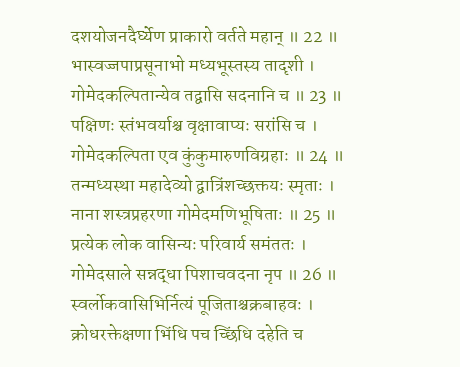दशयोजनदैर्घ्येण प्राकारो वर्तते महान् ॥ 22 ॥
भास्वज्जपाप्रसूनाभो मध्यभूस्तस्य तादृशी ।
गोमेदकल्पितान्येव तद्वासि सदनानि च ॥ 23 ॥
पक्षिणः स्तंभवर्याश्च वृक्षावाप्यः सरांसि च ।
गोमेदकल्पिता एव कुंकुमारुणविग्रहाः ॥ 24 ॥
तन्मध्यस्था महादेव्यो द्वात्रिंशच्छक्तयः स्मृताः ।
नाना शस्त्रप्रहरणा गोमेदमणिभूषिताः ॥ 25 ॥
प्रत्येक लोक वासिन्यः परिवार्य समंततः ।
गोमेदसाले सन्नद्धा पिशाचवदना नृप ॥ 26 ॥
स्वर्लोकवासिभिर्नित्यं पूजिताश्चक्रबाहवः ।
क्रोधरक्तेक्षणा भिंधि पच च्छिंधि दहेति च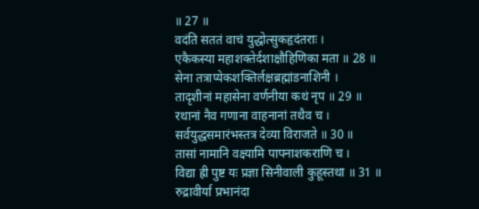॥ 27 ॥
वदंति सततं वाचं युद्धोत्सुकहृदंतराः ।
एकैकस्या महाशक्तेर्दशाक्षौहिणिका मता ॥ 28 ॥
सेना तत्राप्येकशक्तिर्लक्षब्रह्मांडनाशिनी ।
तादृशीनां महासेना वर्णनीया कथं नृप ॥ 29 ॥
रथानां नैव गणाना वाहनानां तथैव च ।
सर्वयुद्धसमारंभस्तत्र देव्या विराजते ॥ 30 ॥
तासां नामानि वक्ष्यामि पापनाशकराणि च ।
विद्या ह्री पुष्ट यः प्रज्ञा सिनीवाली कुहूस्तथा ॥ 31 ॥
रुद्रावीर्या प्रभानंदा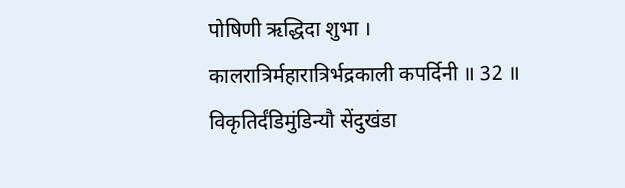पोषिणी ऋद्धिदा शुभा ।
कालरात्रिर्महारात्रिर्भद्रकाली कपर्दिनी ॥ 32 ॥
विकृतिर्दंडिमुंडिन्यौ सेंदुखंडा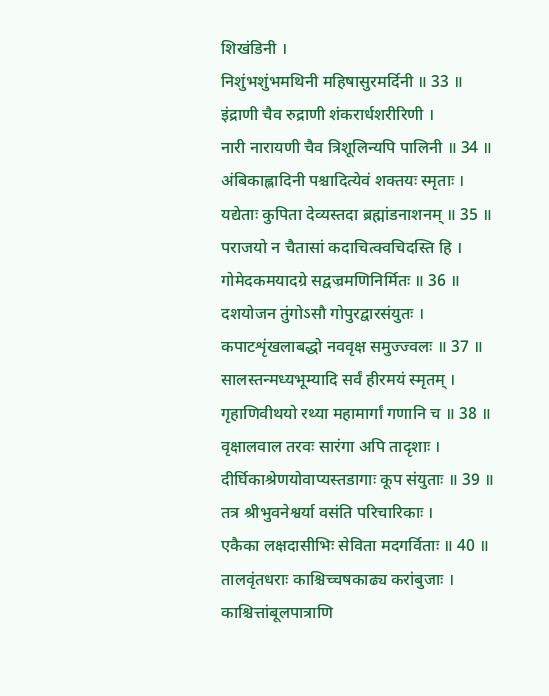शिखंडिनी ।
निशुंभशुंभमथिनी महिषासुरमर्दिनी ॥ 33 ॥
इंद्राणी चैव रुद्राणी शंकरार्धशरीरिणी ।
नारी नारायणी चैव त्रिशूलिन्यपि पालिनी ॥ 34 ॥
अंबिकाह्लादिनी पश्चादित्येवं शक्तयः स्मृताः ।
यद्येताः कुपिता देव्यस्तदा ब्रह्मांडनाशनम् ॥ 35 ॥
पराजयो न चैतासां कदाचित्क्वचिदस्ति हि ।
गोमेदकमयादग्रे सद्वज्रमणिनिर्मितः ॥ 36 ॥
दशयोजन तुंगोऽसौ गोपुरद्वारसंयुतः ।
कपाटशृंखलाबद्धो नववृक्ष समुज्ज्वलः ॥ 37 ॥
सालस्तन्मध्यभूम्यादि सर्वं हीरमयं स्मृतम् ।
गृहाणिवीथयो रथ्या महामार्गां गणानि च ॥ 38 ॥
वृक्षालवाल तरवः सारंगा अपि तादृशाः ।
दीर्घिकाश्रेणयोवाप्यस्तडागाः कूप संयुताः ॥ 39 ॥
तत्र श्रीभुवनेश्वर्या वसंति परिचारिकाः ।
एकैका लक्षदासीभिः सेविता मदगर्विताः ॥ 40 ॥
तालवृंतधराः काश्चिच्चषकाढ्य करांबुजाः ।
काश्चित्तांबूलपात्राणि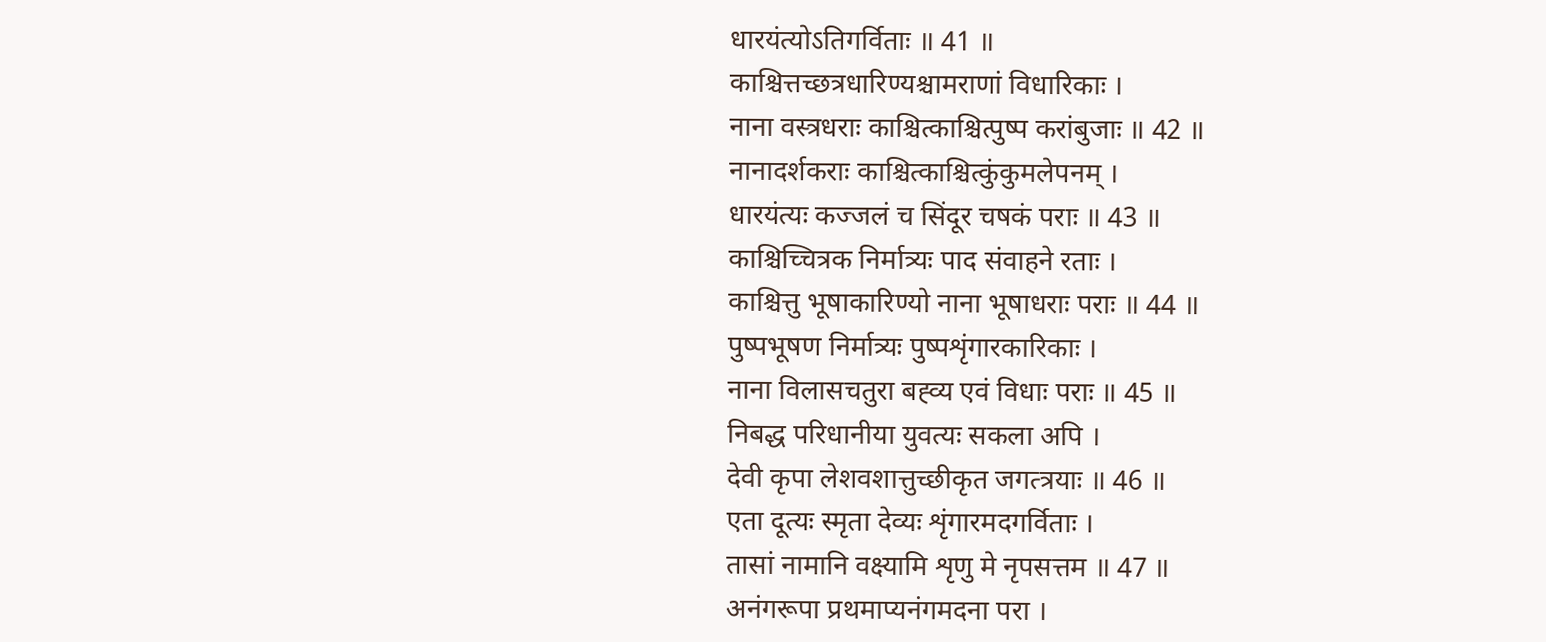धारयंत्योऽतिगर्विताः ॥ 41 ॥
काश्चित्तच्छत्रधारिण्यश्चामराणां विधारिकाः ।
नाना वस्त्रधराः काश्चित्काश्चित्पुष्प करांबुजाः ॥ 42 ॥
नानादर्शकराः काश्चित्काश्चित्कुंकुमलेपनम् ।
धारयंत्यः कज्जलं च सिंदूर चषकं पराः ॥ 43 ॥
काश्चिच्चित्रक निर्मात्र्यः पाद संवाहने रताः ।
काश्चित्तु भूषाकारिण्यो नाना भूषाधराः पराः ॥ 44 ॥
पुष्पभूषण निर्मात्र्यः पुष्पशृंगारकारिकाः ।
नाना विलासचतुरा बह्व्य एवं विधाः पराः ॥ 45 ॥
निबद्ध परिधानीया युवत्यः सकला अपि ।
देवी कृपा लेशवशात्तुच्छीकृत जगत्त्रयाः ॥ 46 ॥
एता दूत्यः स्मृता देव्यः शृंगारमदगर्विताः ।
तासां नामानि वक्ष्यामि शृणु मे नृपसत्तम ॥ 47 ॥
अनंगरूपा प्रथमाप्यनंगमदना परा ।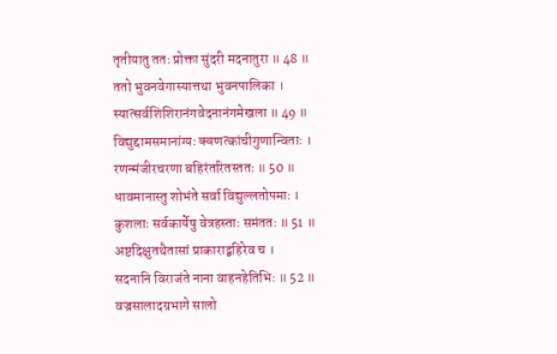तृतीयातु ततः प्रोक्ता सुंदरी मदनातुरा ॥ 48 ॥
ततो भुवनवेगास्यात्तथा भुवनपालिका ।
स्यात्सर्वशिशिरानंगवेदनानंगमेखला ॥ 49 ॥
विद्युद्दामसमानांग्यः क्वणत्कांचीगुणान्विताः ।
रणन्मंजीरचरणा बहिरंतरितस्ततः ॥ 50 ॥
धावमानास्तु शोभंते सर्वा विद्युल्लतोपमाः ।
कुशलाः सर्वकार्येषु वेत्रहस्ताः समंततः ॥ 51 ॥
अष्टदिक्षुतथैतासां प्राकाराद्बहिरेव च ।
सदनानि विराजंते नाना वाहनहेतिभिः ॥ 52 ॥
वज्रसालादग्रभागे सालो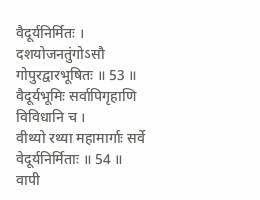वैदूर्यनिर्मितः ।
दशयोजनतुंगोऽसौ गोपुरद्वारभूषितः ॥ 53 ॥
वैदूर्यभूमिः सर्वापिगृहाणि विविधानि च ।
वीथ्यो रथ्या महामार्गाः सर्वे वेदूर्यनिर्मिताः ॥ 54 ॥
वापी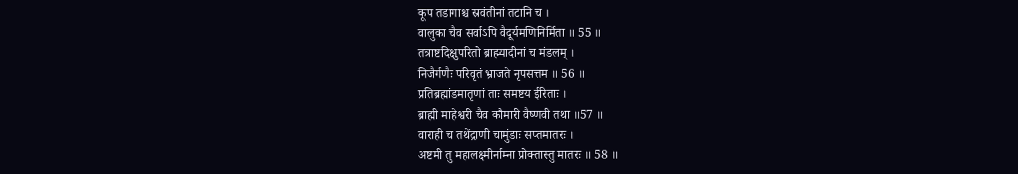कूप तडागाश्च स्रवंतीनां तटानि च ।
वालुका चैव सर्वाऽपि वैदूर्यमणिनिर्मिता ॥ 55 ॥
तत्राष्टदिक्षुपरितो ब्राह्म्यादीनां च मंडलम् ।
निजैर्गणैः परिवृतं भ्राजते नृपसत्तम ॥ 56 ॥
प्रतिब्रह्मांडमातृणां ताः समष्टय ईरिताः ।
ब्राह्मी माहेश्वरी चैव कौमारी वैष्णवी तथा ॥57 ॥
वाराही च तथेंद्राणी चामुंडाः सप्तमातरः ।
अष्टमी तु महालक्ष्मीर्नाम्ना प्रोक्तास्तु मातरः ॥ 58 ॥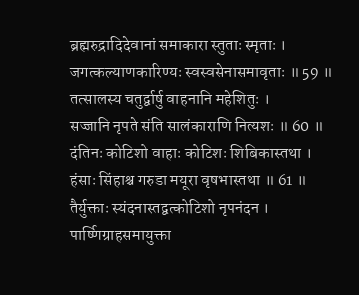ब्रह्मरुद्रादिदेवानां समाकारा स्तुताः स्मृताः ।
जगत्कल्याणकारिण्यः स्वस्वसेनासमावृताः ॥ 59 ॥
तत्सालस्य चतुर्द्वार्षु वाहनानि महेशितुः ।
सज्जानि नृपते संति सालंकाराणि नित्यशः ॥ 60 ॥
दंतिनः कोटिशो वाहाः कोटिशः शिबिकास्तथा ।
हंसाः सिंहाश्च गरुडा मयूरा वृषभास्तथा ॥ 61 ॥
तैर्युक्ताः स्यंदनास्तद्वत्कोटिशो नृपनंदन ।
पार्ष्णिग्राहसमायुक्ता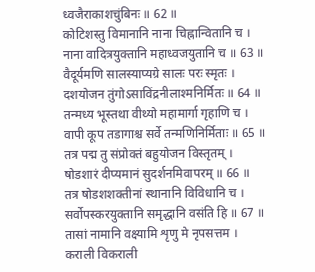ध्वजैराकाशचुंबिनः ॥ 62 ॥
कोटिशस्तु विमानानि नाना चिह्नान्वितानि च ।
नाना वादित्रयुक्तानि महाध्वजयुतानि च ॥ 63 ॥
वैदूर्यमणि सालस्याप्यग्रे सालः परः स्मृतः ।
दशयोजन तुंगोऽसाविंद्रनीलाश्मनिर्मितः ॥ 64 ॥
तन्मध्य भूस्तथा वीथ्यो महामार्गा गृहाणि च ।
वापी कूप तडागाश्च सर्वे तन्मणिनिर्मिताः ॥ 65 ॥
तत्र पद्म तु संप्रोक्तं बहुयोजन विस्तृतम् ।
षोडशारं दीप्यमानं सुदर्शनमिवापरम् ॥ 66 ॥
तत्र षोडशशक्तीनां स्थानानि विविधानि च ।
सर्वोपस्करयुक्तानि समृद्धानि वसंति हि ॥ 67 ॥
तासां नामानि वक्ष्यामि शृणु मे नृपसत्तम ।
कराली विकराली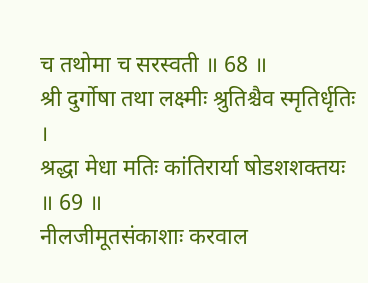च तथोमा च सरस्वती ॥ 68 ॥
श्री दुर्गोषा तथा लक्ष्मीः श्रुतिश्चैव स्मृतिर्धृतिः ।
श्रद्धा मेधा मतिः कांतिरार्या षोडशशक्तयः ॥ 69 ॥
नीलजीमूतसंकाशाः करवाल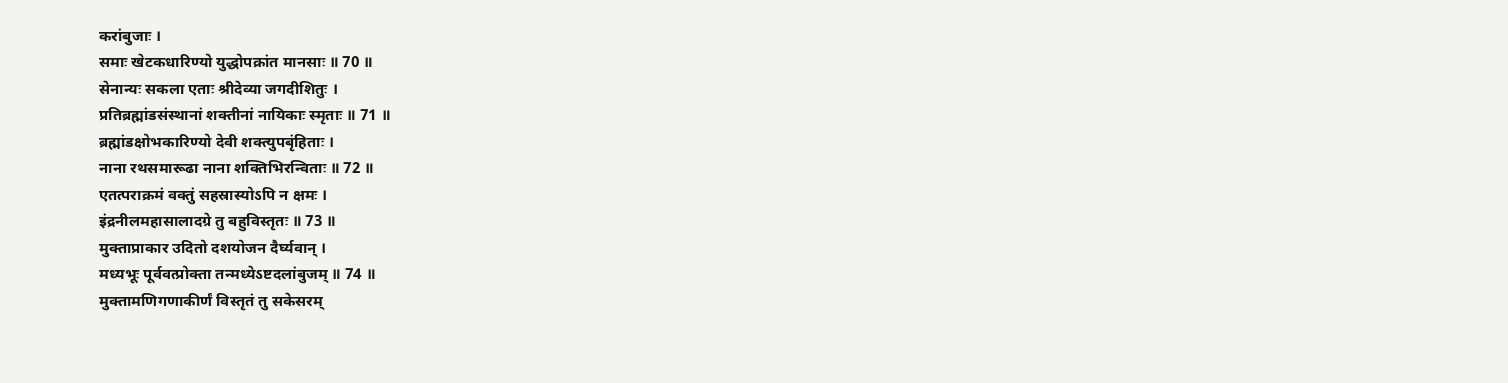करांबुजाः ।
समाः खेटकधारिण्यो युद्धोपक्रांत मानसाः ॥ 70 ॥
सेनान्यः सकला एताः श्रीदेव्या जगदीशितुः ।
प्रतिब्रह्मांडसंस्थानां शक्तीनां नायिकाः स्मृताः ॥ 71 ॥
ब्रह्मांडक्षोभकारिण्यो देवी शक्त्युपबृंहिताः ।
नाना रथसमारूढा नाना शक्तिभिरन्विताः ॥ 72 ॥
एतत्पराक्रमं वक्तुं सहस्रास्योऽपि न क्षमः ।
इंद्रनीलमहासालादग्रे तु बहुविस्तृतः ॥ 73 ॥
मुक्ताप्राकार उदितो दशयोजन दैर्घ्यवान् ।
मध्यभूः पूर्ववत्प्रोक्ता तन्मध्येऽष्टदलांबुजम् ॥ 74 ॥
मुक्तामणिगणाकीर्णं विस्तृतं तु सकेसरम्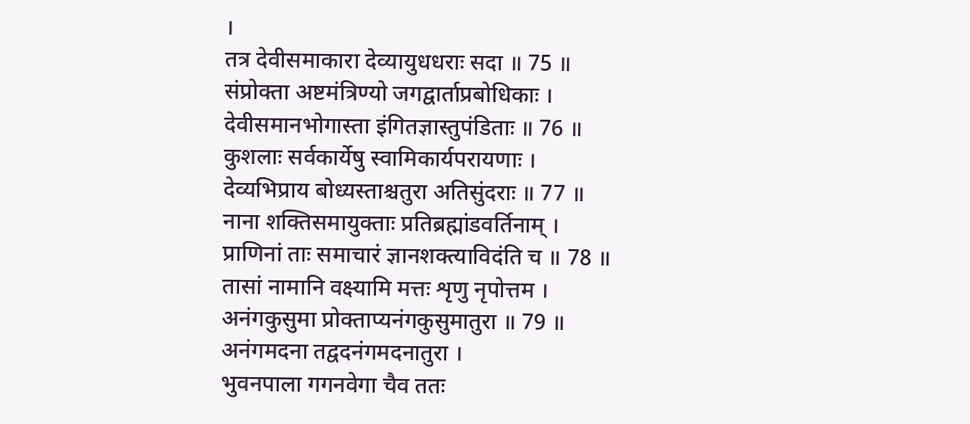।
तत्र देवीसमाकारा देव्यायुधधराः सदा ॥ 75 ॥
संप्रोक्ता अष्टमंत्रिण्यो जगद्वार्ताप्रबोधिकाः ।
देवीसमानभोगास्ता इंगितज्ञास्तुपंडिताः ॥ 76 ॥
कुशलाः सर्वकार्येषु स्वामिकार्यपरायणाः ।
देव्यभिप्राय बोध्यस्ताश्चतुरा अतिसुंदराः ॥ 77 ॥
नाना शक्तिसमायुक्ताः प्रतिब्रह्मांडवर्तिनाम् ।
प्राणिनां ताः समाचारं ज्ञानशक्त्याविदंति च ॥ 78 ॥
तासां नामानि वक्ष्यामि मत्तः शृणु नृपोत्तम ।
अनंगकुसुमा प्रोक्ताप्यनंगकुसुमातुरा ॥ 79 ॥
अनंगमदना तद्वदनंगमदनातुरा ।
भुवनपाला गगनवेगा चैव ततः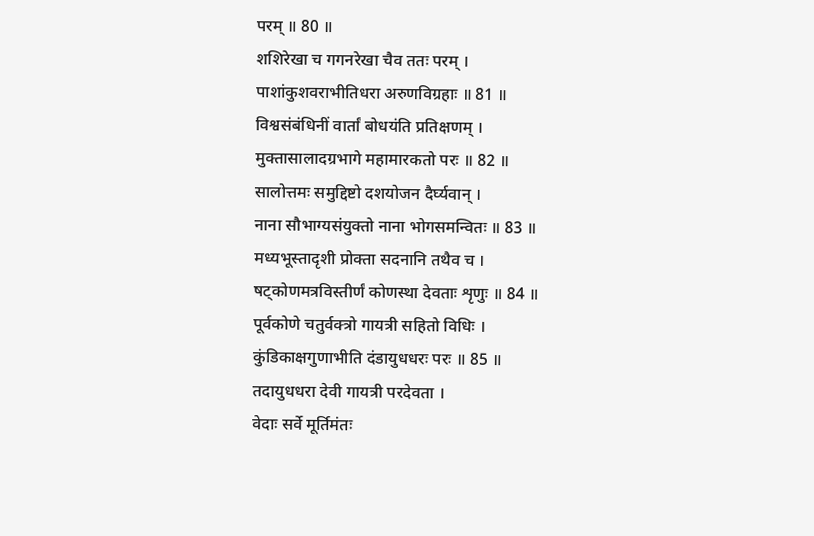परम् ॥ 80 ॥
शशिरेखा च गगनरेखा चैव ततः परम् ।
पाशांकुशवराभीतिधरा अरुणविग्रहाः ॥ 81 ॥
विश्वसंबंधिनीं वार्तां बोधयंति प्रतिक्षणम् ।
मुक्तासालादग्रभागे महामारकतो परः ॥ 82 ॥
सालोत्तमः समुद्दिष्टो दशयोजन दैर्घ्यवान् ।
नाना सौभाग्यसंयुक्तो नाना भोगसमन्वितः ॥ 83 ॥
मध्यभूस्तादृशी प्रोक्ता सदनानि तथैव च ।
षट्कोणमत्रविस्तीर्णं कोणस्था देवताः शृणुः ॥ 84 ॥
पूर्वकोणे चतुर्वक्त्रो गायत्री सहितो विधिः ।
कुंडिकाक्षगुणाभीति दंडायुधधरः परः ॥ 85 ॥
तदायुधधरा देवी गायत्री परदेवता ।
वेदाः सर्वे मूर्तिमंतः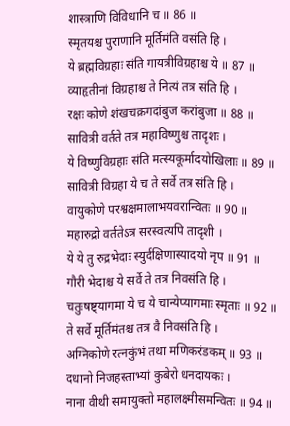शास्त्राणि विविधानि च ॥ 86 ॥
स्मृतयश्च पुराणानि मूर्तिमंति वसंति हि ।
ये ब्रह्मविग्रहाः संति गायत्रीविग्रहाश्च ये ॥ 87 ॥
व्याहृतीनां विग्रहाश्च ते नित्यं तत्र संति हि ।
रक्षः कोणे शंखचक्रगदांबुज करांबुजा ॥ 88 ॥
सावित्री वर्तते तत्र महाविष्णुश्च तादृशः ।
ये विष्णुविग्रहाः संति मत्स्यकूर्मादयोखिलाः ॥ 89 ॥
सावित्री विग्रहा ये च ते सर्वे तत्र संति हि ।
वायुकोणे परश्वक्षमालाभयवरान्वितः ॥ 90 ॥
महारुद्रो वर्ततेऽत्र सरस्वत्यपि तादृशी ।
ये ये तु रुद्रभेदाः स्युर्दक्षिणास्यादयो नृप ॥ 91 ॥
गौरी भेदाश्च ये सर्वे ते तत्र निवसंति हि ।
चतुःषष्ट्यागमा ये च ये चान्येप्यागमाः स्मृताः ॥ 92 ॥
ते सर्वे मूर्तिमंतश्च तत्र वै निवसंति हि ।
अग्निकोणे रत्नकुंभं तथा मणिकरंडकम् ॥ 93 ॥
दधानो निजहस्ताभ्यां कुबेरो धनदायकः ।
नाना वीथी समायुक्तो महालक्ष्मीसमन्वितः ॥ 94 ॥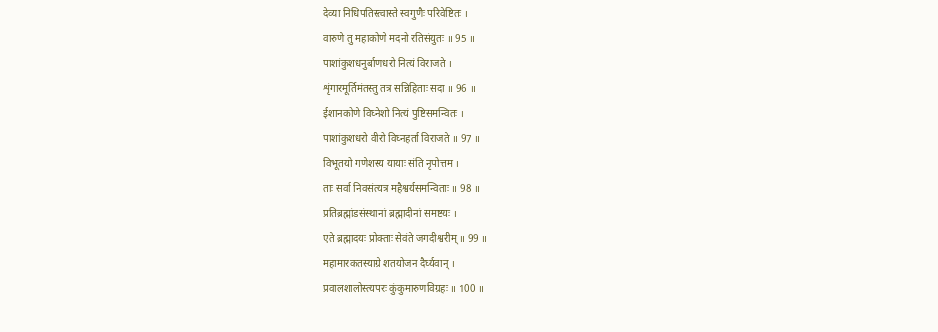देव्या निधिपतिस्त्वास्ते स्वगुणैः परिवेष्टितः ।
वारुणे तु महाकोणे मदनो रतिसंयुतः ॥ 95 ॥
पाशांकुशधनुर्बाणधरो नित्यं विराजते ।
शृंगारमूर्तिमंतस्तु तत्र सन्निहिताः सदा ॥ 96 ॥
ईशानकोणे विघ्नेशो नित्यं पुष्टिसमन्वितः ।
पाशांकुशधरो वीरो विघ्नहर्ता विराजते ॥ 97 ॥
विभूतयो गणेशस्य यायाः संति नृपोत्तम ।
ताः सर्वा निवसंत्यत्र महैश्वर्यसमन्विताः ॥ 98 ॥
प्रतिब्रह्मांडसंस्थानां ब्रह्मादीनां समष्टयः ।
एते ब्रह्मादयः प्रोक्ताः सेवंते जगदीश्वरीम् ॥ 99 ॥
महामारकतस्याग्रे शतयोजन दैर्घ्यवान् ।
प्रवालशालोस्त्यपरः कुंकुमारुणविग्रहः ॥ 100 ॥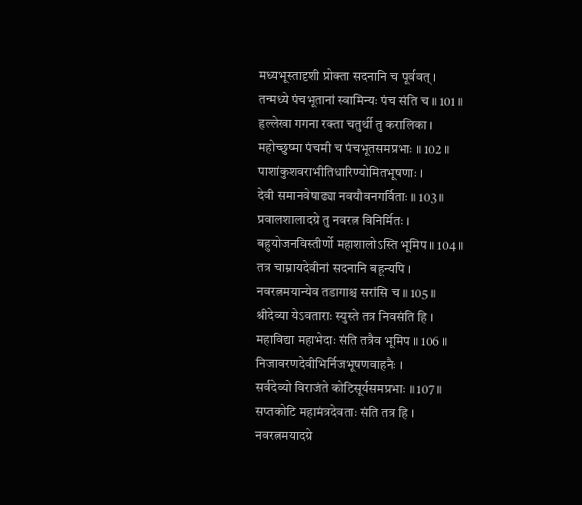मध्यभूस्तादृशी प्रोक्ता सदनानि च पूर्ववत् ।
तन्मध्ये पंचभूतानां स्वामिन्यः पंच संति च ॥ 101 ॥
हृल्लेखा गगना रक्ता चतुर्थी तु करालिका ।
महोच्छुष्मा पंचमी च पंचभूतसमप्रभाः ॥ 102 ॥
पाशांकुशवराभीतिधारिण्योमितभूषणाः ।
देवी समानवेषाढ्या नवयौवनगर्विताः ॥ 103 ॥
प्रवालशालादग्रे तु नवरत्न विनिर्मितः ।
बहुयोजनविस्तीर्णो महाशालोऽस्ति भूमिप ॥ 104 ॥
तत्र चाम्नायदेवीनां सदनानि बहून्यपि ।
नवरत्नमयान्येव तडागाश्च सरांसि च ॥ 105 ॥
श्रीदेव्या येऽवताराः स्युस्ते तत्र निवसंति हि ।
महाविद्या महाभेदाः संति तत्रैव भूमिप ॥ 106 ॥
निजावरणदेवीभिर्निजभूषणवाहनैः ।
सर्वदेव्यो विराजंते कोटिसूर्यसमप्रभाः ॥ 107 ॥
सप्तकोटि महामंत्रदेवताः संति तत्र हि ।
नवरत्नमयादग्रे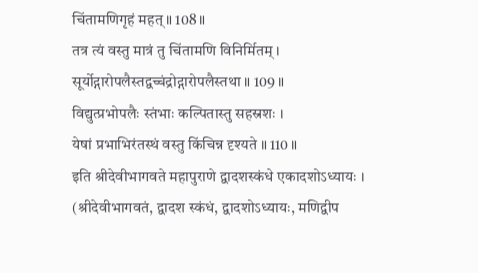चिंतामणिगृहं महत् ॥ 108 ॥
तत्र त्यं वस्तु मात्रं तु चिंतामणि विनिर्मितम् ।
सूर्योद्गारोपलैस्तद्वच्चंद्रोद्गारोपलैस्तथा ॥ 109 ॥
विद्युत्प्रभोपलैः स्तंभाः कल्पितास्तु सहस्रशः ।
येषां प्रभाभिरंतस्थं वस्तु किंचिन्न दृश्यते ॥ 110 ॥
इति श्रीदेवीभागवते महापुराणे द्वादशस्कंधे एकादशोऽध्यायः ।
(श्रीदेवीभागवतं, द्वादश स्कंधं, द्वादशोऽध्यायः, मणिद्वीप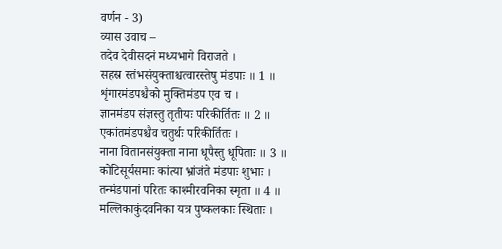वर्णन - 3)
व्यास उवाच –
तदेव देवीसदनं मध्यभागे विराजते ।
सहस्र स्तंभसंयुक्ताश्चत्वारस्तेषु मंडपाः ॥ 1 ॥
शृंगारमंडपश्चैको मुक्तिमंडप एव च ।
ज्ञानमंडप संज्ञस्तु तृतीयः परिकीर्तितः ॥ 2 ॥
एकांतमंडपश्चैव चतुर्थः परिकीर्तितः ।
नाना वितानसंयुक्ता नाना धूपैस्तु धूपिताः ॥ 3 ॥
कोटिसूर्यसमाः कांत्या भ्रांजंते मंडपाः शुभाः ।
तन्मंडपानां परितः काश्मीरवनिका स्मृता ॥ 4 ॥
मल्लिकाकुंदवनिका यत्र पुष्कलकाः स्थिताः ।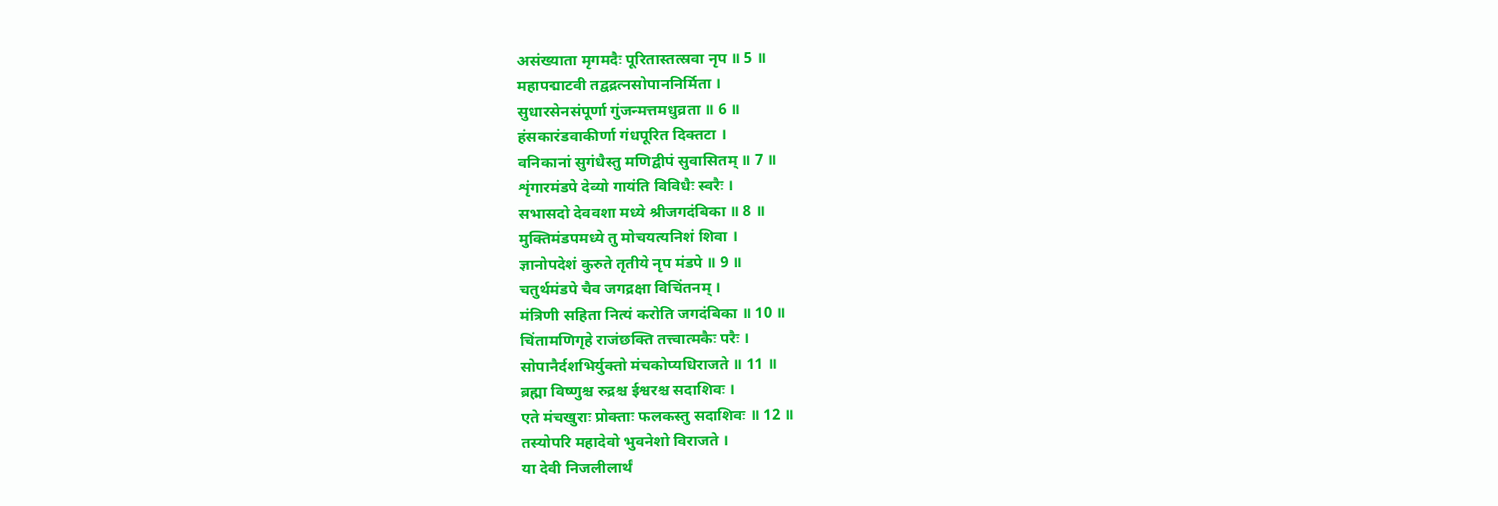असंख्याता मृगमदैः पूरितास्तत्स्रवा नृप ॥ 5 ॥
महापद्माटवी तद्वद्रत्नसोपाननिर्मिता ।
सुधारसेनसंपूर्णा गुंजन्मत्तमधुव्रता ॥ 6 ॥
हंसकारंडवाकीर्णा गंधपूरित दिक्तटा ।
वनिकानां सुगंधैस्तु मणिद्वीपं सुवासितम् ॥ 7 ॥
शृंगारमंडपे देव्यो गायंति विविधैः स्वरैः ।
सभासदो देववशा मध्ये श्रीजगदंबिका ॥ 8 ॥
मुक्तिमंडपमध्ये तु मोचयत्यनिशं शिवा ।
ज्ञानोपदेशं कुरुते तृतीये नृप मंडपे ॥ 9 ॥
चतुर्थमंडपे चैव जगद्रक्षा विचिंतनम् ।
मंत्रिणी सहिता नित्यं करोति जगदंबिका ॥ 10 ॥
चिंतामणिगृहे राजंछक्ति तत्त्वात्मकैः परैः ।
सोपानैर्दशभिर्युक्तो मंचकोप्यधिराजते ॥ 11 ॥
ब्रह्मा विष्णुश्च रुद्रश्च ईश्वरश्च सदाशिवः ।
एते मंचखुराः प्रोक्ताः फलकस्तु सदाशिवः ॥ 12 ॥
तस्योपरि महादेवो भुवनेशो विराजते ।
या देवी निजलीलार्थं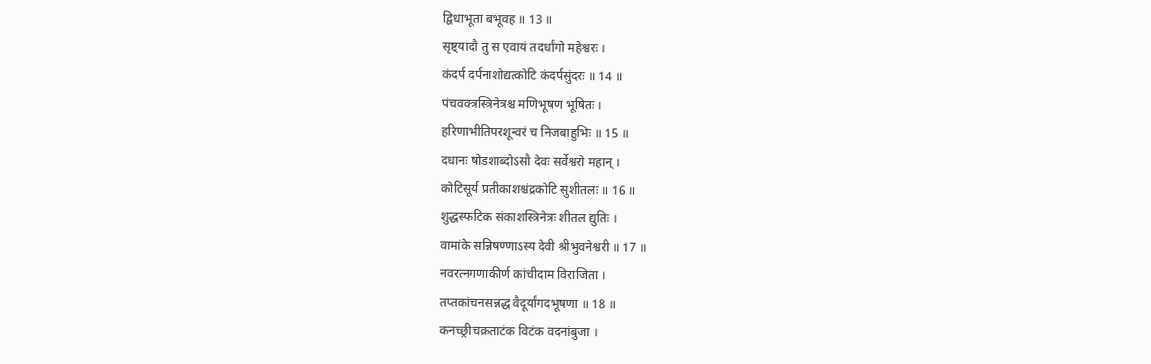द्विधाभूता बभूवह ॥ 13 ॥
सृष्ट्यादौ तु स एवायं तदर्धांगो महेश्वरः ।
कंदर्प दर्पनाशोद्यत्कोटि कंदर्पसुंदरः ॥ 14 ॥
पंचवक्त्रस्त्रिनेत्रश्च मणिभूषण भूषितः ।
हरिणाभीतिपरशून्वरं च निजबाहुभिः ॥ 15 ॥
दधानः षोडशाब्दोऽसौ देवः सर्वेश्वरो महान् ।
कोटिसूर्य प्रतीकाशश्चंद्रकोटि सुशीतलः ॥ 16 ॥
शुद्धस्फटिक संकाशस्त्रिनेत्रः शीतल द्युतिः ।
वामांके सन्निषण्णाऽस्य देवी श्रीभुवनेश्वरी ॥ 17 ॥
नवरत्नगणाकीर्ण कांचीदाम विराजिता ।
तप्तकांचनसन्नद्ध वैदूर्यांगदभूषणा ॥ 18 ॥
कनच्छ्रीचक्रताटंक विटंक वदनांबुजा ।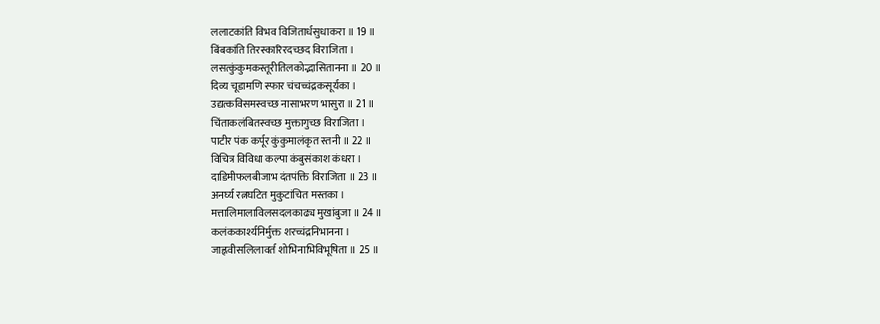ललाटकांति विभव विजितार्धसुधाकरा ॥ 19 ॥
बिंबकांति तिरस्कारिरदच्छद विराजिता ।
लसत्कुंकुमकस्तूरीतिलकोद्भासितानना ॥ 20 ॥
दिव्य चूडामणि स्फार चंचच्चंद्रकसूर्यका ।
उद्यत्कविसमस्वच्छ नासाभरण भासुरा ॥ 21 ॥
चिंताकलंबितस्वच्छ मुक्तागुच्छ विराजिता ।
पाटीर पंक कर्पूर कुंकुमालंकृत स्तनी ॥ 22 ॥
विचित्र विविधा कल्पा कंबुसंकाश कंधरा ।
दाडिमीफलबीजाभ दंतपंक्ति विराजिता ॥ 23 ॥
अनर्घ्य रत्नघटित मुकुटांचित मस्तका ।
मत्तालिमालाविलसदलकाढ्य मुखांबुजा ॥ 24 ॥
कलंककार्श्यनिर्मुक्त शरच्चंद्रनिभानना ।
जाह्नवीसलिलावर्त शोभिनाभिविभूषिता ॥ 25 ॥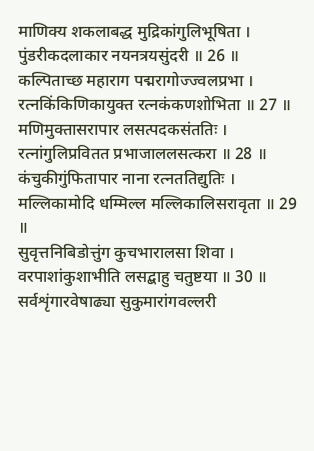माणिक्य शकलाबद्ध मुद्रिकांगुलिभूषिता ।
पुंडरीकदलाकार नयनत्रयसुंदरी ॥ 26 ॥
कल्पिताच्छ महाराग पद्मरागोज्ज्वलप्रभा ।
रत्नकिंकिणिकायुक्त रत्नकंकणशोभिता ॥ 27 ॥
मणिमुक्तासरापार लसत्पदकसंततिः ।
रत्नांगुलिप्रवितत प्रभाजाललसत्करा ॥ 28 ॥
कंचुकीगुंफितापार नाना रत्नततिद्युतिः ।
मल्लिकामोदि धम्मिल्ल मल्लिकालिसरावृता ॥ 29 ॥
सुवृत्तनिबिडोत्तुंग कुचभारालसा शिवा ।
वरपाशांकुशाभीति लसद्बाहु चतुष्टया ॥ 30 ॥
सर्वशृंगारवेषाढ्या सुकुमारांगवल्लरी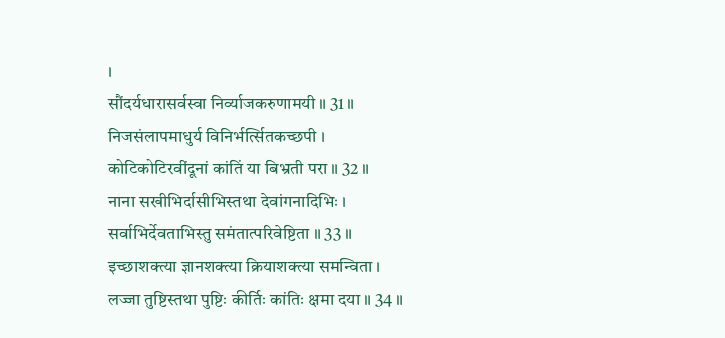।
सौंदर्यधारासर्वस्वा निर्व्याजकरुणामयी ॥ 31 ॥
निजसंलापमाधुर्य विनिर्भर्त्सितकच्छपी ।
कोटिकोटिरवींदूनां कांतिं या बिभ्रती परा ॥ 32 ॥
नाना सखीभिर्दासीभिस्तथा देवांगनादिभिः ।
सर्वाभिर्देवताभिस्तु समंतात्परिवेष्टिता ॥ 33 ॥
इच्छाशक्त्या ज्ञानशक्त्या क्रियाशक्त्या समन्विता ।
लज्जा तुष्टिस्तथा पुष्टिः कीर्तिः कांतिः क्षमा दया ॥ 34 ॥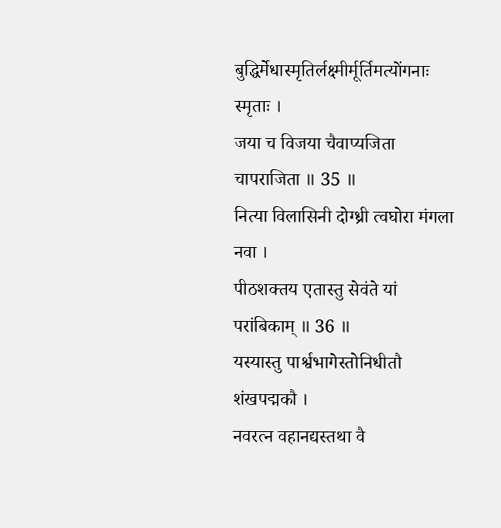बुद्धिर्मेधास्मृतिर्लक्ष्मीर्मूर्तिमत्योंगनाः स्मृताः ।
जया च विजया चैवाप्यजिता चापराजिता ॥ 35 ॥
नित्या विलासिनी दोग्ध्री त्वघोरा मंगला नवा ।
पीठशक्तय एतास्तु सेवंते यां परांबिकाम् ॥ 36 ॥
यस्यास्तु पार्श्वभागेस्तोनिधीतौ शंखपद्मकौ ।
नवरत्न वहानद्यस्तथा वै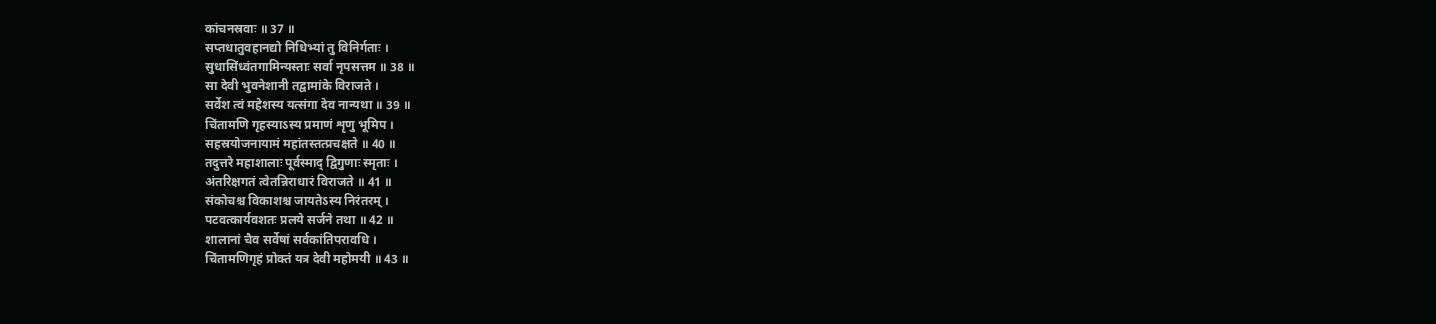कांचनस्रवाः ॥ 37 ॥
सप्तधातुवहानद्यो निधिभ्यां तु विनिर्गताः ।
सुधासिंध्वंतगामिन्यस्ताः सर्वा नृपसत्तम ॥ 38 ॥
सा देवी भुवनेशानी तद्वामांके विराजते ।
सर्वेश त्वं महेशस्य यत्संगा देव नान्यथा ॥ 39 ॥
चिंतामणि गृहस्याऽस्य प्रमाणं शृणु भूमिप ।
सहस्रयोजनायामं महांतस्तत्प्रचक्षते ॥ 40 ॥
तदुत्तरे महाशालाः पूर्वस्माद् द्विगुणाः स्मृताः ।
अंतरिक्षगतं त्वेतन्निराधारं विराजते ॥ 41 ॥
संकोचश्च विकाशश्च जायतेऽस्य निरंतरम् ।
पटवत्कार्यवशतः प्रलये सर्जने तथा ॥ 42 ॥
शालानां चैव सर्वेषां सर्वकांतिपरावधि ।
चिंतामणिगृहं प्रोक्तं यत्र देवी महोमयी ॥ 43 ॥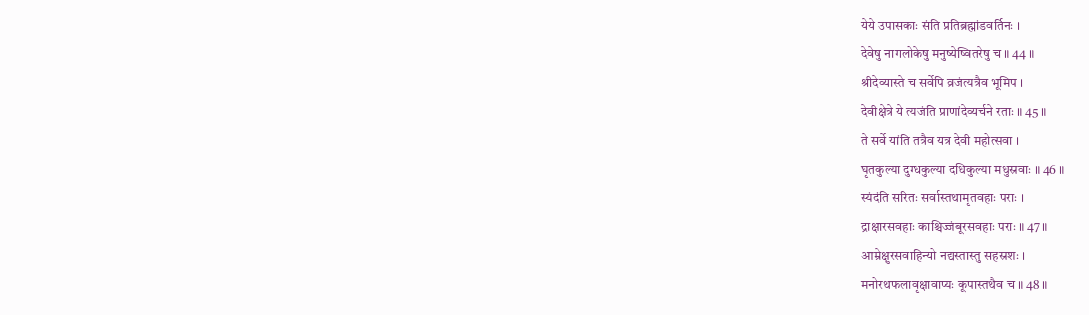येये उपासकाः संति प्रतिब्रह्मांडवर्तिनः ।
देवेषु नागलोकेषु मनुष्येष्वितरेषु च ॥ 44 ॥
श्रीदेव्यास्ते च सर्वेपि व्रजंत्यत्रैव भूमिप ।
देवीक्षेत्रे ये त्यजंति प्राणांदेव्यर्चने रताः ॥ 45 ॥
ते सर्वे यांति तत्रैव यत्र देवी महोत्सवा ।
घृतकुल्या दुग्धकुल्या दधिकुल्या मधुस्रवाः ॥ 46 ॥
स्यंदंति सरितः सर्वास्तथामृतवहाः पराः ।
द्राक्षारसवहाः काश्चिज्जंबूरसवहाः पराः ॥ 47 ॥
आम्रेक्षुरसवाहिन्यो नद्यस्तास्तु सहस्रशः ।
मनोरथफलावृक्षावाप्यः कूपास्तथैव च ॥ 48 ॥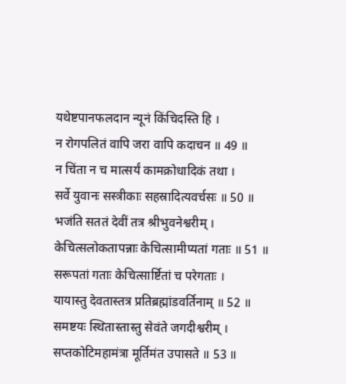यथेष्टपानफलदान न्यूनं किंचिदस्ति हि ।
न रोगपलितं वापि जरा वापि कदाचन ॥ 49 ॥
न चिंता न च मात्सर्यं कामक्रोधादिकं तथा ।
सर्वे युवानः सस्त्रीकाः सहस्रादित्यवर्चसः ॥ 50 ॥
भजंति सततं देवीं तत्र श्रीभुवनेश्वरीम् ।
केचित्सलोकतापन्नाः केचित्सामीप्यतां गताः ॥ 51 ॥
सरूपतां गताः केचित्सार्ष्टितां च परेगताः ।
यायास्तु देवतास्तत्र प्रतिब्रह्मांडवर्तिनाम् ॥ 52 ॥
समष्टयः स्थितास्तास्तु सेवंते जगदीश्वरीम् ।
सप्तकोटिमहामंत्रा मूर्तिमंत उपासते ॥ 53 ॥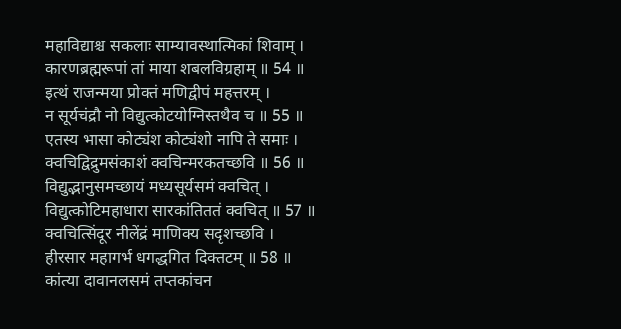महाविद्याश्च सकलाः साम्यावस्थात्मिकां शिवाम् ।
कारणब्रह्मरूपां तां माया शबलविग्रहाम् ॥ 54 ॥
इत्थं राजन्मया प्रोक्तं मणिद्वीपं महत्तरम् ।
न सूर्यचंद्रौ नो विद्युत्कोटयोग्निस्तथैव च ॥ 55 ॥
एतस्य भासा कोट्यंश कोट्यंशो नापि ते समाः ।
क्वचिद्विद्रुमसंकाशं क्वचिन्मरकतच्छवि ॥ 56 ॥
विद्युद्भानुसमच्छायं मध्यसूर्यसमं क्वचित् ।
विद्युत्कोटिमहाधारा सारकांतिततं क्वचित् ॥ 57 ॥
क्वचित्सिंदूर नीलेंद्रं माणिक्य सदृशच्छवि ।
हीरसार महागर्भ धगद्धगित दिक्तटम् ॥ 58 ॥
कांत्या दावानलसमं तप्तकांचन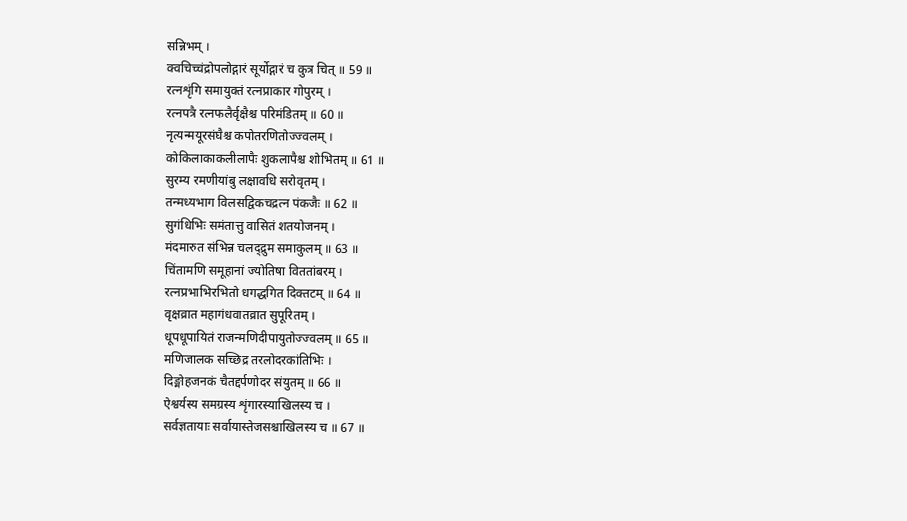सन्निभम् ।
क्वचिच्चंद्रोपलोद्गारं सूर्योद्गारं च कुत्र चित् ॥ 59 ॥
रत्नशृंगि समायुक्तं रत्नप्राकार गोपुरम् ।
रत्नपत्रै रत्नफलैर्वृक्षैश्च परिमंडितम् ॥ 60 ॥
नृत्यन्मयूरसंघैश्च कपोतरणितोज्ज्वलम् ।
कोकिलाकाकलीलापैः शुकलापैश्च शोभितम् ॥ 61 ॥
सुरम्य रमणीयांबु लक्षावधि सरोवृतम् ।
तन्मध्यभाग विलसद्विकचद्रत्न पंकजैः ॥ 62 ॥
सुगंधिभिः समंतात्तु वासितं शतयोजनम् ।
मंदमारुत संभिन्न चलद्द्रुम समाकुलम् ॥ 63 ॥
चिंतामणि समूहानां ज्योतिषा विततांबरम् ।
रत्नप्रभाभिरभितो धगद्धगित दिक्तटम् ॥ 64 ॥
वृक्षव्रात महागंधवातव्रात सुपूरितम् ।
धूपधूपायितं राजन्मणिदीपायुतोज्ज्वलम् ॥ 65 ॥
मणिजालक सच्छिद्र तरलोदरकांतिभिः ।
दिङ्मोहजनकं चैतद्दर्पणोदर संयुतम् ॥ 66 ॥
ऐश्वर्यस्य समग्रस्य शृंगारस्याखिलस्य च ।
सर्वज्ञतायाः सर्वायास्तेजसश्चाखिलस्य च ॥ 67 ॥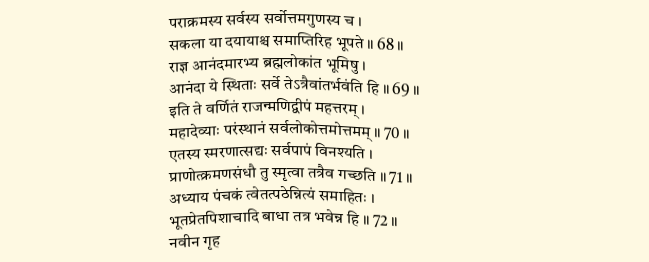पराक्रमस्य सर्वस्य सर्वोत्तमगुणस्य च ।
सकला या दयायाश्च समाप्तिरिह भूपते ॥ 68 ॥
राज्ञ आनंदमारभ्य ब्रह्मलोकांत भूमिषु ।
आनंदा ये स्थिताः सर्वे तेऽत्रैवांतर्भवंति हि ॥ 69 ॥
इति ते वर्णितं राजन्मणिद्वीपं महत्तरम् ।
महादेव्याः परंस्थानं सर्वलोकोत्तमोत्तमम् ॥ 70 ॥
एतस्य स्मरणात्सद्यः सर्वपापं विनश्यति ।
प्राणोत्क्रमणसंधौ तु स्मृत्वा तत्रैव गच्छति ॥ 71 ॥
अध्याय पंचकं त्वेतत्पठेन्नित्यं समाहितः ।
भूतप्रेतपिशाचादि बाधा तत्र भवेन्न हि ॥ 72 ॥
नवीन गृह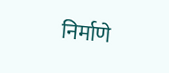निर्माणे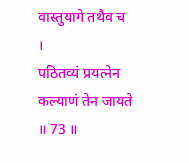वास्तुयागे तथैव च ।
पठितव्यं प्रयत्नेन कल्याणं तेन जायते ॥ 73 ॥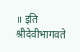॥ इति श्रीदेवीभागवते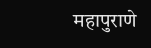महापुराणे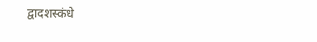द्वादशस्कंधे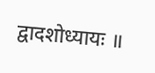द्वादशोध्यायः ॥